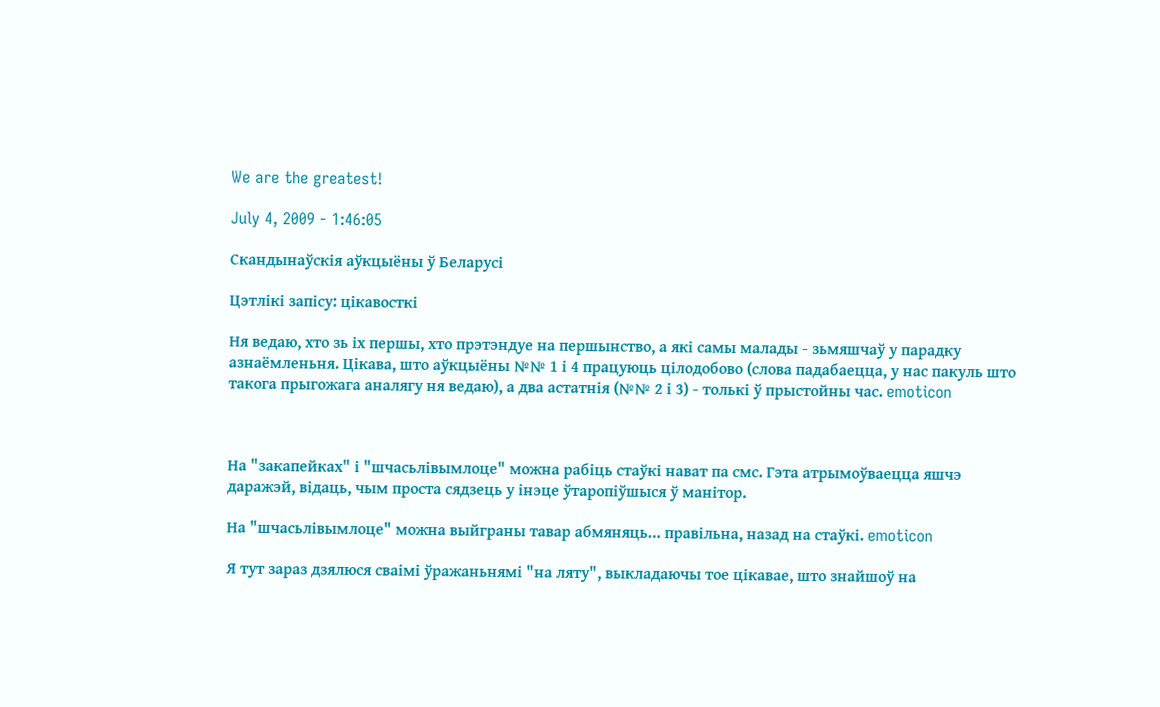We are the greatest!

July 4, 2009 - 1:46:05

Скандынаўскія аўкцыёны ў Беларусі

Цэтлікі запісу: цікавосткі

Ня ведаю, хто зь іх першы, хто прэтэндуе на першынство, а які самы малады - зьмяшчаў у парадку азнаёмленьня. Цікава, што аўкцыёны №№ 1 і 4 працуюць цілодобово (слова падабаецца, у нас пакуль што такога прыгожага аналягу ня ведаю), а два астатнія (№№ 2 і 3) - толькі ў прыстойны час. emoticon



На "закапейках" і "шчасьлівымлоце" можна рабіць стаўкі нават па смс. Гэта атрымоўваецца яшчэ даражэй, відаць, чым проста сядзець у інэце ўтаропіўшыся ў манітор.

На "шчасьлівымлоце" можна выйграны тавар абмяняць… правільна, назад на стаўкі. emoticon

Я тут зараз дзялюся сваімі ўражаньнямі "на ляту", выкладаючы тое цікавае, што знайшоў на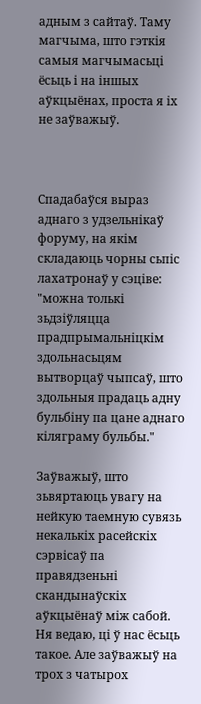адным з сайтаў. Таму магчыма, што гэткія самыя магчымасьці ёсьць і на іншых аўкцыёнах, проста я іх не заўважыў.



Спадабаўся выраз аднаго з удзельнікаў форуму, на якім складаюць чорны сьпіс лахатронаў у сэціве: "можна толькі зьдзіўляцца прадпрымальніцкім здольнасьцям вытворцаў чыпсаў, што здольныя прадаць адну бульбіну па цане аднаго кіляграму бульбы."

Заўважыў, што зьвяртаюць увагу на нейкую таемную сувязь некалькіх расейскіх сэрвісаў па правядзеньні скандынаўскіх аўкцыёнаў між сабой. Ня ведаю, ці ў нас ёсьць такое. Але заўважыў на трох з чатырох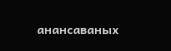анансаваных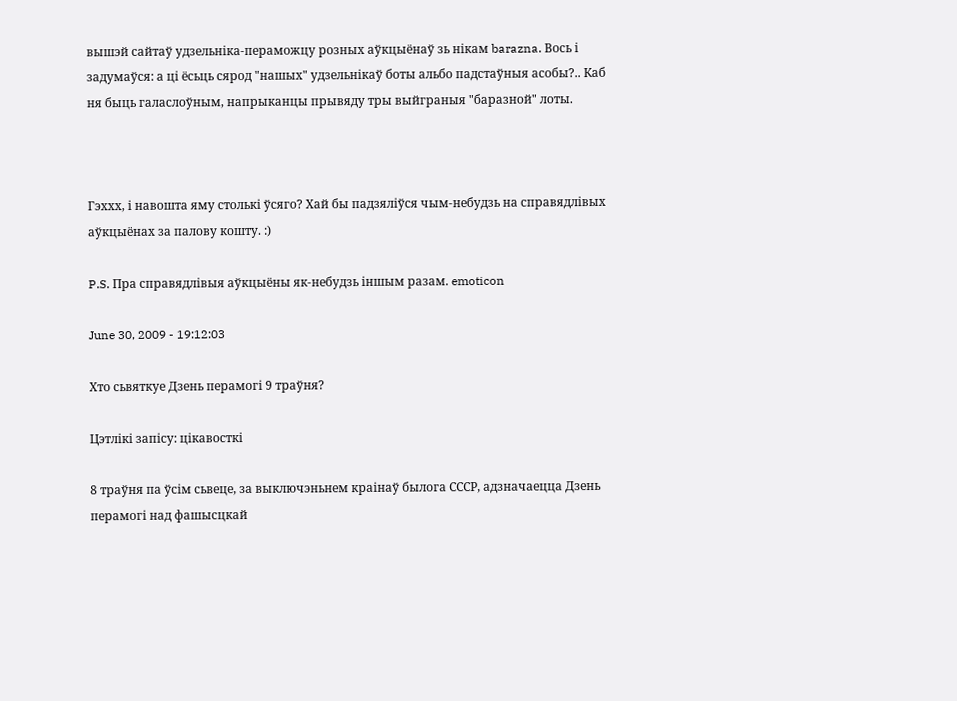вышэй сайтаў удзельніка-пераможцу розных аўкцыёнаў зь нікам barazna. Вось і задумаўся: а ці ёсьць сярод "нашых" удзельнікаў боты альбо падстаўныя асобы?.. Каб ня быць галаслоўным, напрыканцы прывяду тры выйграныя "баразной" лоты.



Гэххх, і навошта яму столькі ўсяго? Хай бы падзяліўся чым-небудзь на справядлівых аўкцыёнах за палову кошту. :)

P.S. Пра справядлівыя аўкцыёны як-небудзь іншым разам. emoticon

June 30, 2009 - 19:12:03

Хто сьвяткуе Дзень перамогі 9 траўня?

Цэтлікі запісу: цікавосткі

8 траўня па ўсім сьвеце, за выключэньнем краінаў былога СССР, адзначаецца Дзень перамогі над фашысцкай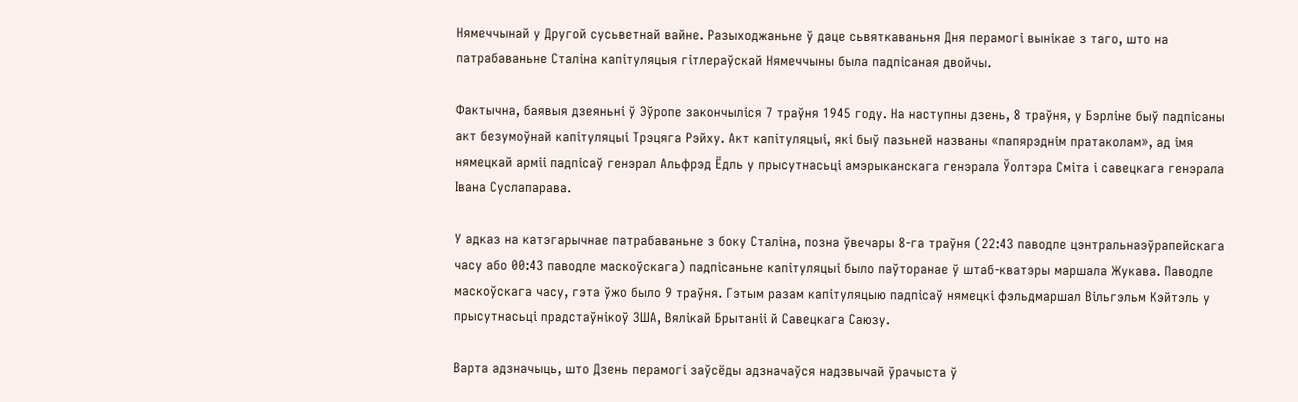Нямеччынай у Другой сусьветнай вайне. Разыходжаньне ў даце сьвяткаваньня Дня перамогі вынікае з таго, што на патрабаваньне Сталіна капітуляцыя гітлераўскай Нямеччыны была падпісаная двойчы.

Фактычна, баявыя дзеяньні ў Эўропе закончыліся 7 траўня 1945 году. На наступны дзень, 8 траўня, у Бэрліне быў падпісаны акт безумоўнай капітуляцыі Трэцяга Рэйху. Акт капітуляцыі, які быў пазьней названы «папярэднім пратаколам», ад імя нямецкай арміі падпісаў генэрал Альфрэд Ёдль у прысутнасьці амэрыканскага генэрала Ўолтэра Сміта і савецкага генэрала Івана Суслапарава.

У адказ на катэгарычнае патрабаваньне з боку Сталіна, позна ўвечары 8-га траўня (22:43 паводле цэнтральнаэўрапейскага часу або 00:43 паводле маскоўскага) падпісаньне капітуляцыі было паўторанае ў штаб-кватэры маршала Жукава. Паводле маскоўскага часу, гэта ўжо было 9 траўня. Гэтым разам капітуляцыю падпісаў нямецкі фэльдмаршал Вільгэльм Кэйтэль у прысутнасьці прадстаўнікоў ЗША, Вялікай Брытаніі й Савецкага Саюзу.

Варта адзначыць, што Дзень перамогі заўсёды адзначаўся надзвычай ўрачыста ў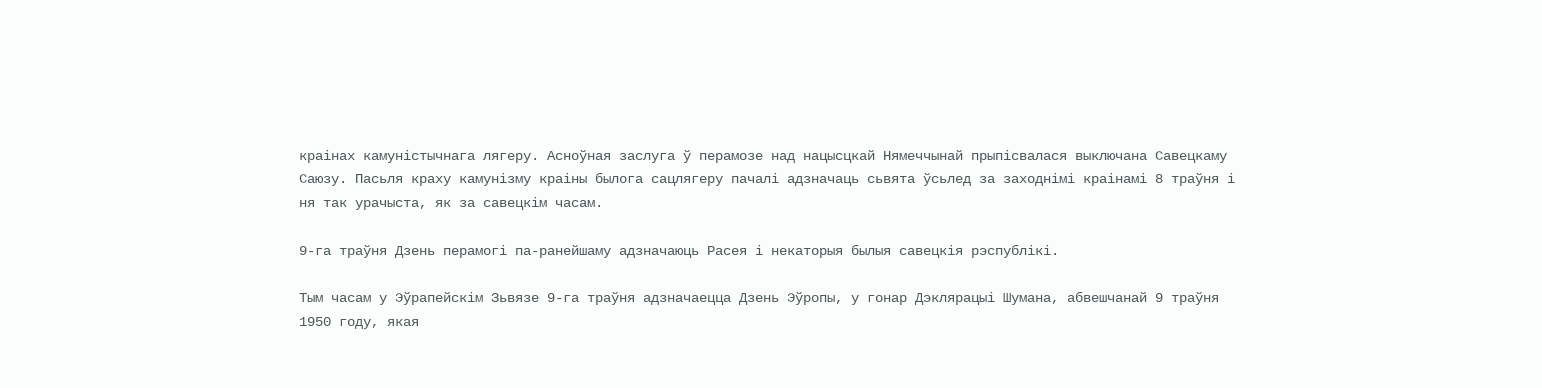краінах камуністычнага лягеру. Асноўная заслуга ў перамозе над нацысцкай Нямеччынай прыпісвалася выключана Савецкаму Саюзу. Пасьля краху камунізму краіны былога сацлягеру пачалі адзначаць сьвята ўсьлед за заходнімі краінамі 8 траўня і ня так урачыста, як за савецкім часам.

9-га траўня Дзень перамогі па-ранейшаму адзначаюць Расея і некаторыя былыя савецкія рэспублікі.

Тым часам у Эўрапейскім Зьвязе 9-га траўня адзначаецца Дзень Эўропы, у гонар Дэклярацыі Шумана, абвешчанай 9 траўня 1950 году, якая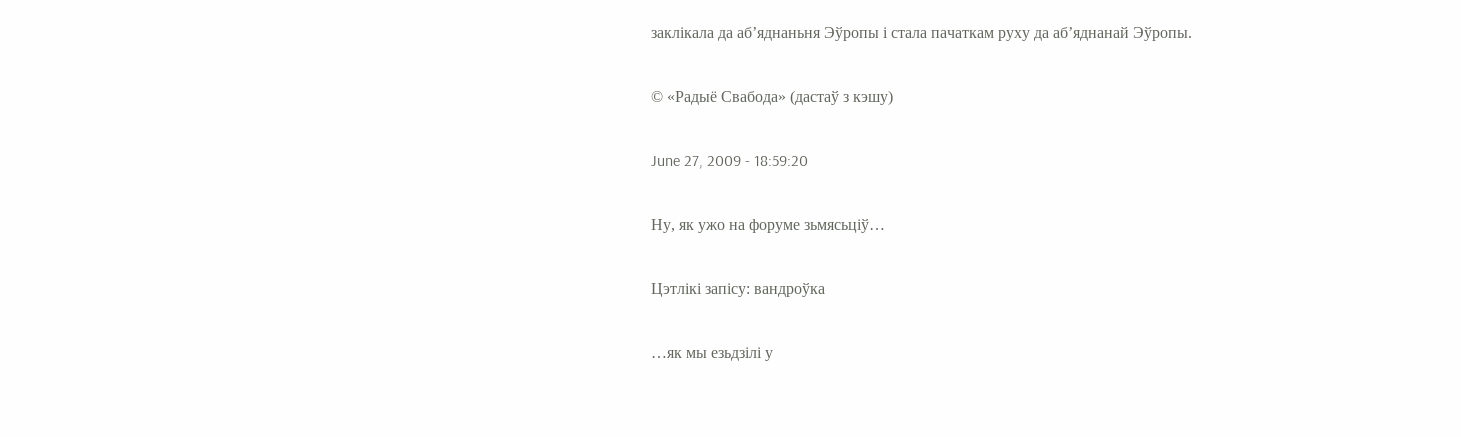заклікала да аб’яднаньня Эўропы і стала пачаткам руху да аб’яднанай Эўропы.

© «Радыё Свабода» (дастаў з кэшу)

June 27, 2009 - 18:59:20

Ну, як ужо на форуме зьмясьціў…

Цэтлікі запісу: вандроўка

…як мы езьдзілі у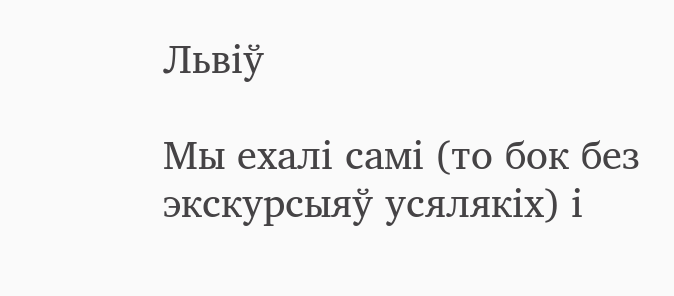Львіў

Мы ехалі самі (то бок без экскурсыяў усялякіх) і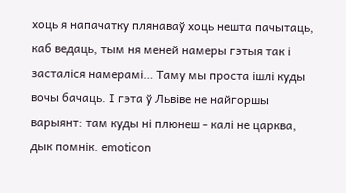хоць я напачатку плянаваў хоць нешта пачытаць, каб ведаць, тым ня меней намеры гэтыя так і засталіся намерамі… Таму мы проста ішлі куды вочы бачаць. І гэта ў Львіве не найгоршы варыянт: там куды ні плюнеш - калі не царква, дык помнік. emoticon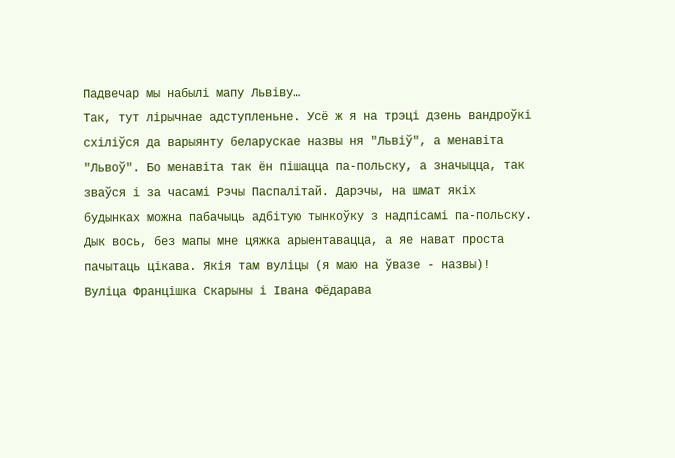Падвечар мы набылі мапу Львіву…
Так, тут лірычнае адступленьне. Усё ж я на трэці дзень вандроўкі схіліўся да варыянту беларускае назвы ня "Львіў", а менавіта "Львоў". Бо менавіта так ён пішацца па-польску, а значыцца, так зваўся і за часамі Рэчы Паспалітай. Дарэчы, на шмат якіх будынках можна пабачыць адбітую тынкоўку з надпісамі па-польску.
Дык вось, без мапы мне цяжка арыентавацца, а яе нават проста пачытаць цікава. Якія там вуліцы (я маю на ўвазе - назвы)! Вуліца Францішка Скарыны і Івана Фёдарава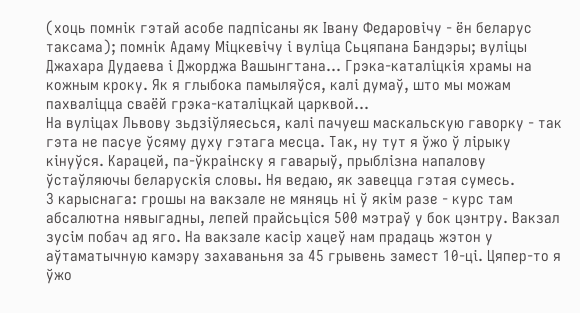(хоць помнік гэтай асобе падпісаны як Івану Федаровічу - ён беларус таксама); помнік Адаму Міцкевічу і вуліца Сьцяпана Бандэры; вуліцы Джахара Дудаева і Джорджа Вашынгтана… Грэка-каталіцкія храмы на кожным кроку. Як я глыбока памыляўся, калі думаў, што мы можам пахваліцца сваёй грэка-каталіцкай царквой…
На вуліцах Львову зьдзіўляесься, калі пачуеш маскальскую гаворку - так гэта не пасуе ўсяму духу гэтага месца. Так, ну тут я ўжо ў лірыку кінуўся. Карацей, па-ўкраінску я гаварыў, прыблізна напалову ўстаўляючы беларускія словы. Ня ведаю, як завецца гэтая сумесь.
З карыснага: грошы на вакзале не мяняць ні ў якім разе - курс там абсалютна нявыгадны, лепей прайсьціся 500 мэтраў у бок цэнтру. Вакзал зусім побач ад яго. На вакзале касір хацеў нам прадаць жэтон у аўтаматычную камэру захаваньня за 45 грывень замест 10-ці. Цяпер-то я ўжо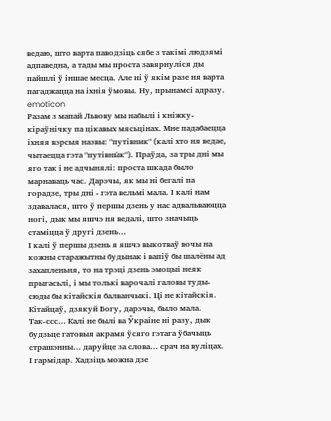ведаю, што варта паводзіць сябе з такімі людзямі адпаведна, а тады мы проста завярнуліся ды пайшлі ў іншае месца. Але ні ў якім разе ня варта пагаджацца на іхнія ўмовы. Ну, прынамсі адразу. emoticon
Разам з мапай Львову мы набылі і кніжку-кіраўнічку па цікавых мясьцінах. Мне падабаецца іхняя вэрсыя назвы: "путівник" (калі хто ня ведае, чытаецца гэта "путівны́к"). Праўда, за тры дні мы яго так і не адчынялі: проста шкада было марнаваць час. Дарэчы, як мы ні бегалі па горадзе, тры дні - гэта вельмі мала. І калі нам здавалася, што ў першы дзень у нас адвальваюцца ногі, дык мы яшчэ ня ведалі, што значыць стаміцца ў другі дзень…
І калі ў першы дзень я яшчэ выкотваў вочы на кожны старажытны будынак і вапіў бы шалёны ад захапленьня, то на трэці дзень эмоцыі неяк прыгасьлі, і мы толькі варочалі галовы туды-сюды бы кітайскія балванчыкі. Ці не кітайскія. Кітайцаў, дзякуй Богу, дарэчы, было мала.
Так-ссс… Калі не былі ва Ўкраіне ні разу, дык будзьце гатовыя акрамя ўсяго гэтага ўбачыць страшэнны… даруйце за слова… срач на вуліцах. І гармідар. Хадзіць можна дзе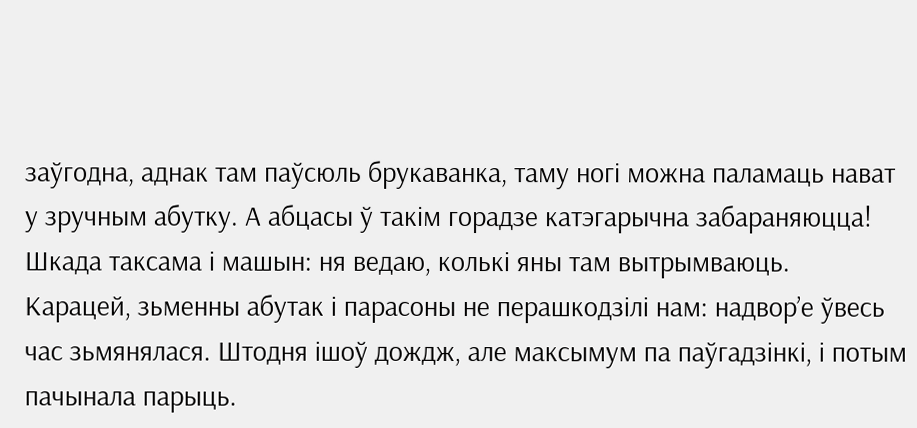заўгодна, аднак там паўсюль брукаванка, таму ногі можна паламаць нават у зручным абутку. А абцасы ў такім горадзе катэгарычна забараняюцца! Шкада таксама і машын: ня ведаю, колькі яны там вытрымваюць.
Карацей, зьменны абутак і парасоны не перашкодзілі нам: надвор’е ўвесь час зьмянялася. Штодня ішоў дождж, але максымум па паўгадзінкі, і потым пачынала парыць.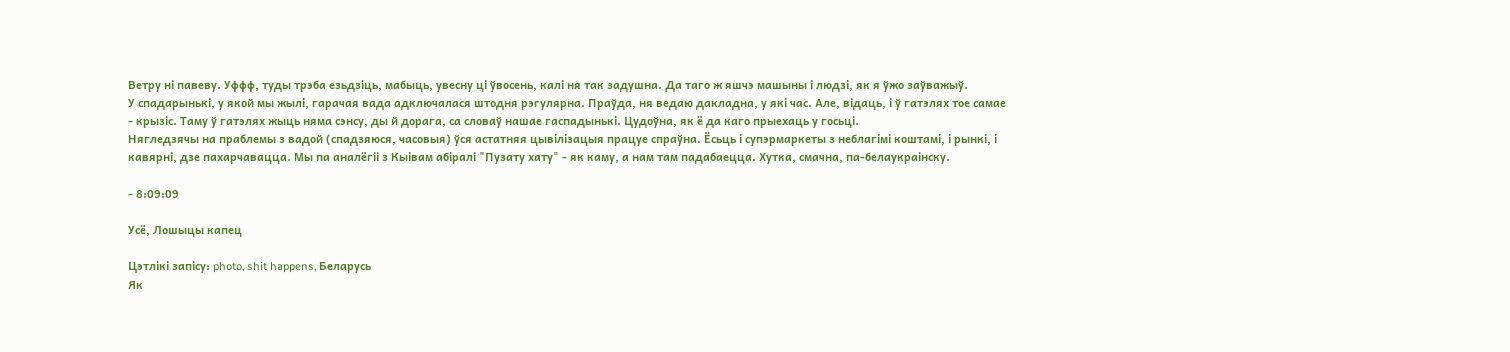Ветру ні павеву. Уффф, туды трэба езьдзіць, мабыць, увесну ці ўвосень, калі ня так задушна. Да таго ж яшчэ машыны і людзі, як я ўжо заўважыў.
У спадарынькі, у якой мы жылі, гарачая вада адключалася штодня рэгулярна. Праўда, ня ведаю дакладна, у які час. Але, відаць, і ў гатэлях тое самае - крызіс. Таму ў гатэлях жыць няма сэнсу, ды й дорага, са словаў нашае гаспадынькі. Цудоўна, як ё да каго прыехаць у госьці.
Нягледзячы на праблемы з вадой (спадзяюся, часовыя) ўся астатняя цывілізацыя працуе спраўна. Ёсьць і супэрмаркеты з неблагімі коштамі, і рынкі, і кавярні, дзе пахарчавацца. Мы па аналёгіі з Кыівам абіралі "Пузату хату" - як каму, а нам там падабаецца. Хутка, смачна, па-белаукраінску.

- 8:09:09

Усё, Лошыцы капец

Цэтлікі запісу: photo, shit happens, Беларусь
Як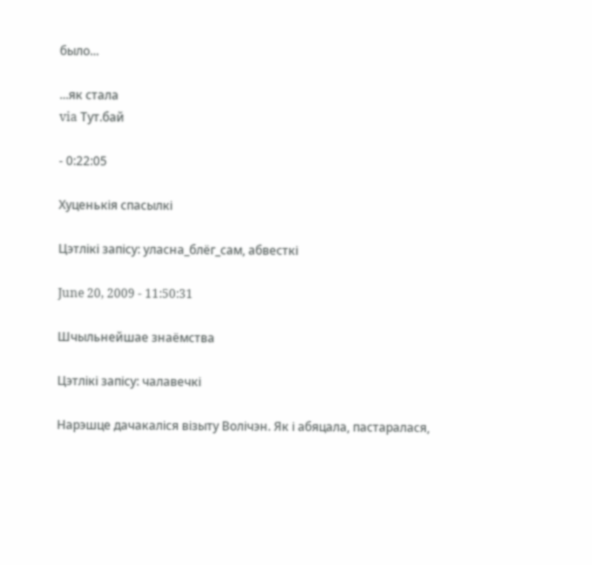было...

...як стала
via Тут.бай

- 0:22:05

Хуценькія спасылкі

Цэтлікі запісу: уласна_блёг_сам, абвесткі

June 20, 2009 - 11:50:31

Шчыльнейшае знаёмства

Цэтлікі запісу: чалавечкі

Нарэшце дачакаліся візыту Волічэн. Як і абяцала, пастаралася,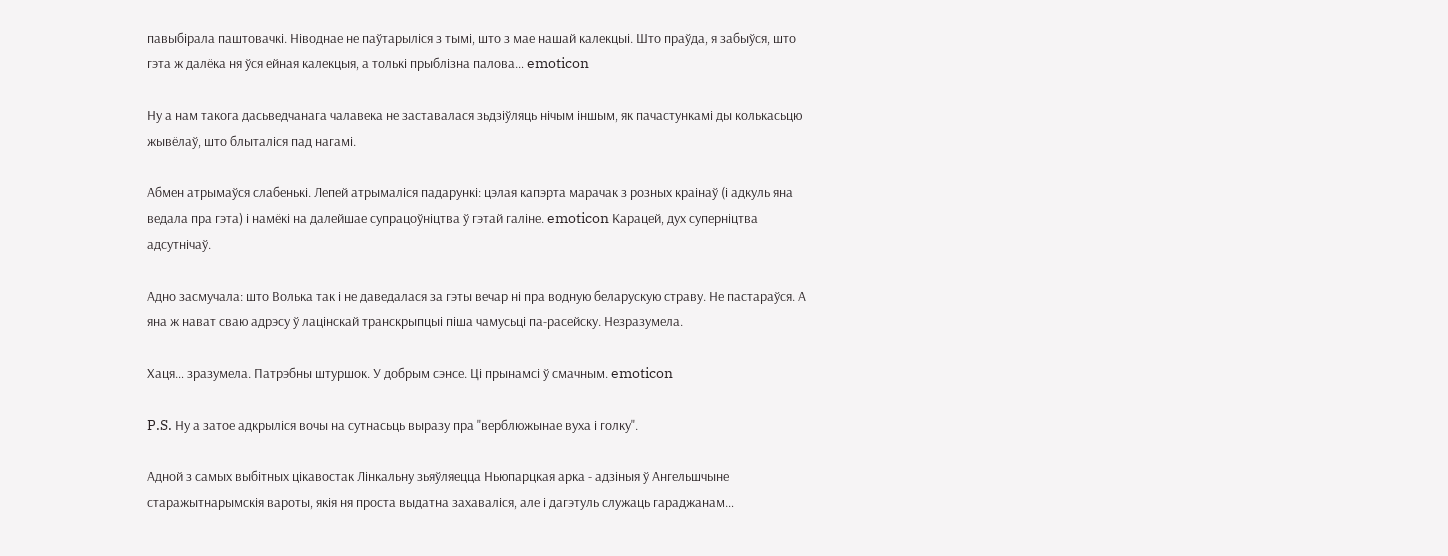павыбірала паштовачкі. Ніводнае не паўтарыліся з тымі, што з мае нашай калекцыі. Што праўда, я забыўся, што гэта ж далёка ня ўся ейная калекцыя, а толькі прыблізна палова… emoticon

Ну а нам такога дасьведчанага чалавека не заставалася зьдзіўляць нічым іншым, як пачастункамі ды колькасьцю жывёлаў, што блыталіся пад нагамі.

Абмен атрымаўся слабенькі. Лепей атрымаліся падарункі: цэлая капэрта марачак з розных краінаў (і адкуль яна ведала пра гэта) і намёкі на далейшае супрацоўніцтва ў гэтай галіне. emoticon Карацей, дух суперніцтва адсутнічаў.

Адно засмучала: што Волька так і не даведалася за гэты вечар ні пра водную беларускую страву. Не пастараўся. А яна ж нават сваю адрэсу ў лацінскай транскрыпцыі піша чамусьці па-расейску. Незразумела.

Хаця… зразумела. Патрэбны штуршок. У добрым сэнсе. Ці прынамсі ў смачным. emoticon

P.S. Ну а затое адкрыліся вочы на сутнасьць выразу пра "верблюжынае вуха і голку".

Адной з самых выбітных цікавостак Лінкальну зьяўляецца Ньюпарцкая арка - адзіныя ў Ангельшчыне старажытнарымскія вароты, якія ня проста выдатна захаваліся, але і дагэтуль служаць гараджанам…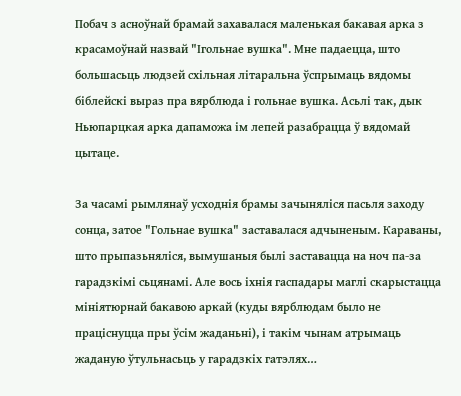Побач з асноўнай брамай захавалася маленькая бакавая арка з красамоўнай назвай "Ігольнае вушка". Мне падаецца, што большасьць людзей схільная літаральна ўспрымаць вядомы біблейскі выраз пра вярблюда і гольнае вушка. Асьлі так, дык Ньюпарцкая арка дапаможа ім лепей разабрацца ў вядомай цытаце.

За часамі рымлянаў усходнія брамы зачыняліся пасьля заходу сонца, затое "Гольнае вушка" заставалася адчыненым. Караваны, што прыпазьняліся, вымушаныя былі заставацца на ноч па-за гарадзкімі сьцянамі. Але вось іхнія гаспадары маглі скарыстацца мініятюрнай бакавою аркай (куды вярблюдам было не праціснуцца пры ўсім жаданьні), і такім чынам атрымаць жаданую ўтульнасьць у гарадзкіх гатэлях…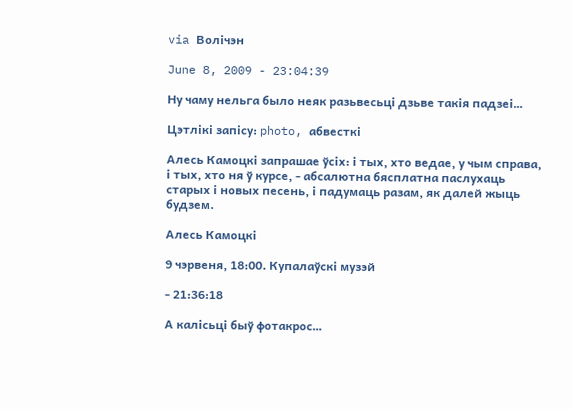via Волічэн

June 8, 2009 - 23:04:39

Ну чаму нельга было неяк разьвесьці дзьве такія падзеі…

Цэтлікі запісу: photo, абвесткі

Алесь Камоцкі запрашае ўсіх: і тых, хто ведае, у чым справа, і тых, хто ня ў курсе, - абсалютна бясплатна паслухаць старых і новых песень, і падумаць разам, як далей жыць будзем.

Алесь Камоцкі

9 чэрвеня, 18:00. Купалаўскі музэй

- 21:36:18

А калісьці быў фотакрос…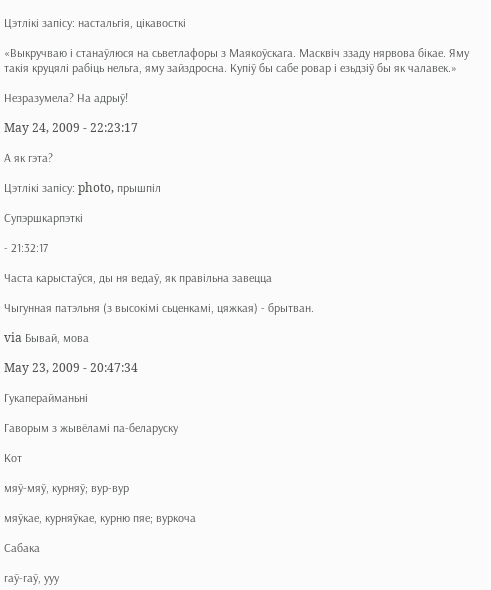Цэтлікі запісу: настальгія, цікавосткі

«Выкручваю і станаўлюся на сьветлафоры з Маякоўскага. Масквіч ззаду нярвова бікае. Яму такія круцялі рабіць нельга, яму зайздросна. Купіў бы сабе ровар і езьдзіў бы як чалавек.»

Незразумела? На адрыў!

May 24, 2009 - 22:23:17

А як гэта?

Цэтлікі запісу: photo, прышпіл

Супэршкарпэткі

- 21:32:17

Часта карыстаўся, ды ня ведаў, як правільна завецца

Чыгунная патэльня (з высокімі сьценкамі, цяжкая) - брытван.

via Бывай, мова

May 23, 2009 - 20:47:34

Гукаперайманьні

Гаворым з жывёламі па-беларуску

Кот

мяў-мяў, курняў; вур-вур

мяўкае, курняўкае, курню пяе; вуркоча

Сабака

гаў-гаў, ууу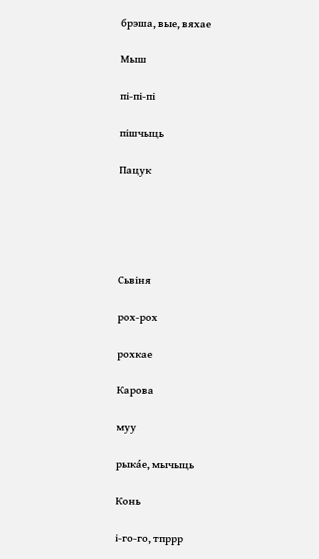брэша, вые, вяхае

Мыш

пі-пі-пі

пішчыць

Пацук





Сьвіня

рох-рох

рохкае

Карова

муу

рыка́е, мычыць

Конь

і-го-го, тпррр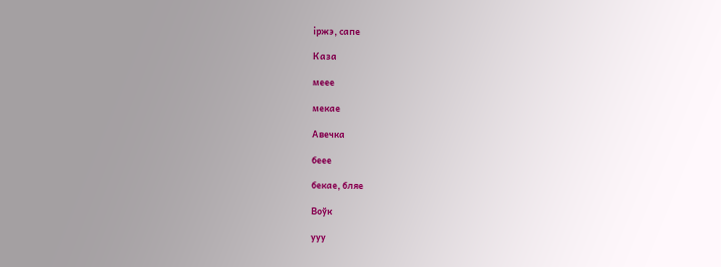іржэ, сапе

Каза

меее

мекае

Авечка

беее

бекае, бляе

Воўк

ууу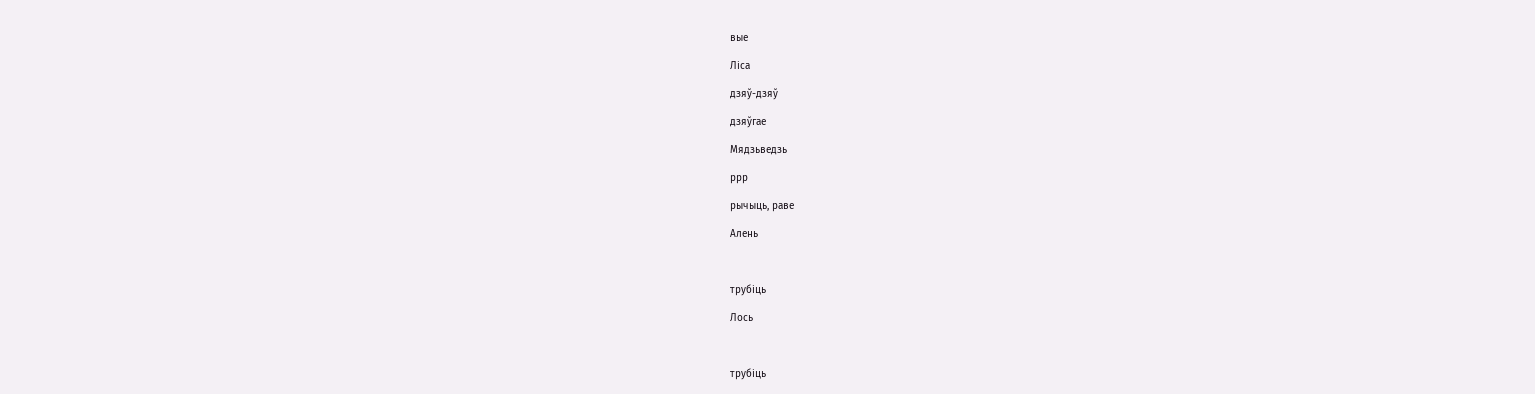вые

Ліса

дзяў-дзяў

дзяўгае

Мядзьведзь

ррр

рычыць, раве

Алень



трубіць

Лось



трубіць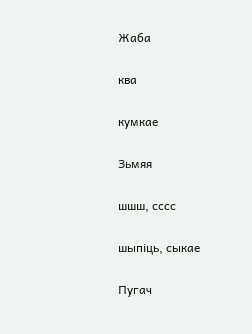Жаба

ква

кумкае

Зьмяя

шшш, сссс

шыпіць, сыкае

Пугач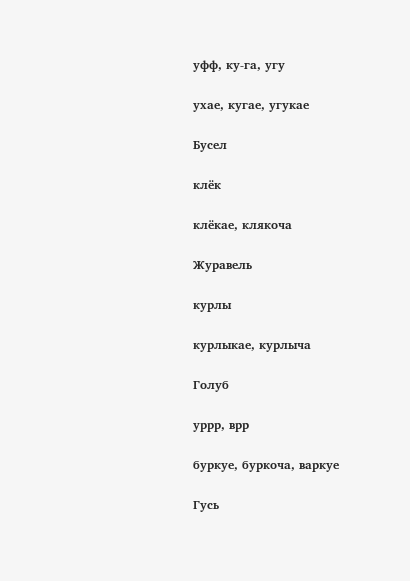уфф, ку-га, угу

ухае, кугае, угукае

Бусел

клёк

клёкае, клякоча

Журавель

курлы

курлыкае, курлыча

Голуб

уррр, врр

буркуе, буркоча, варкуе

Гусь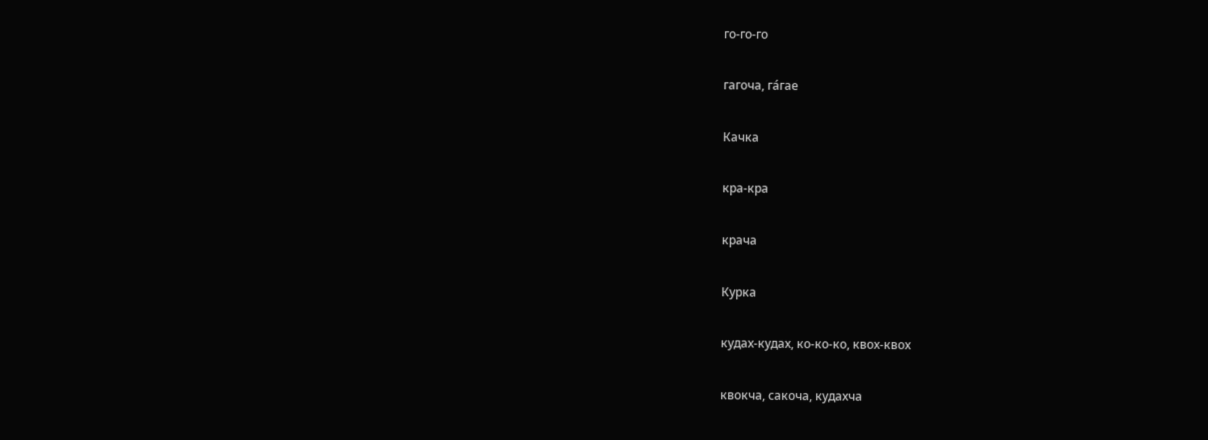го-го-го

гагоча, га́гае

Качка

кра-кра

крача

Курка

кудах-кудах, ко-ко-ко, квох-квох

квокча, сакоча, кудахча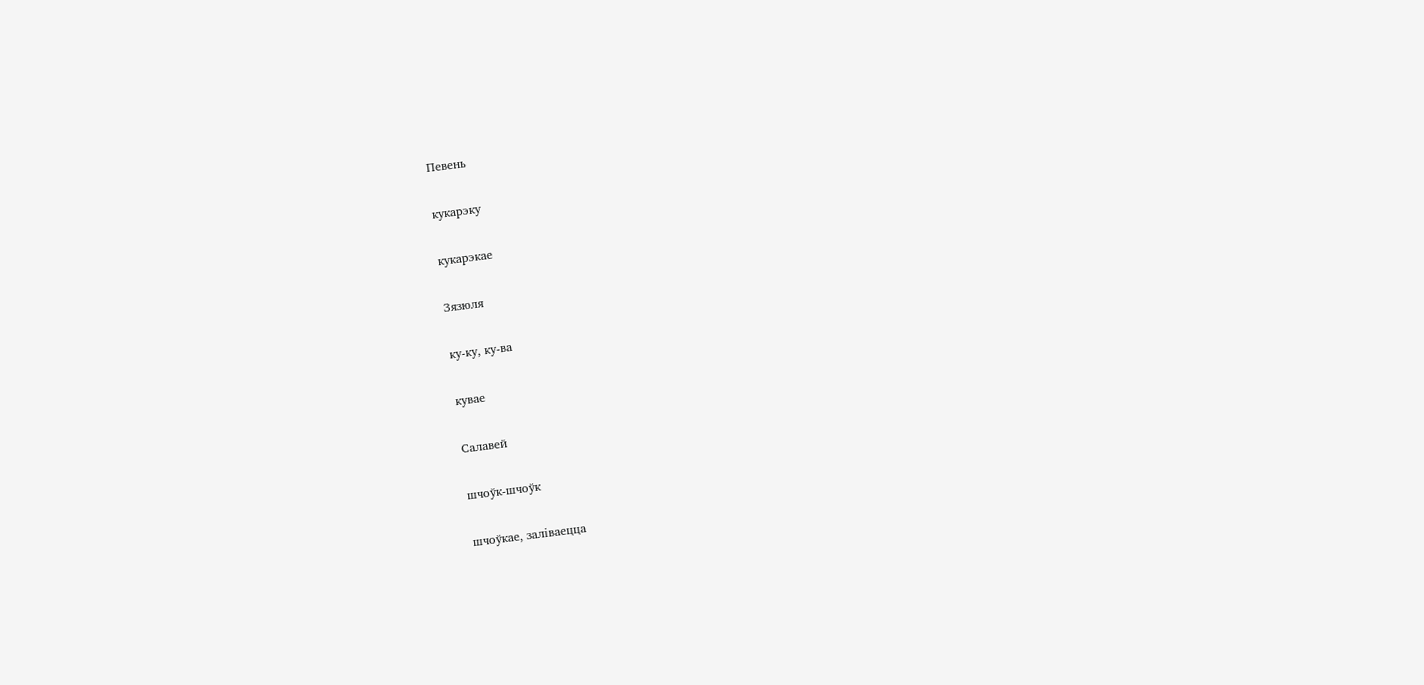Певень

кукарэку

кукарэкае

Зязюля

ку-ку, ку-ва

кувае

Салавей

шчоўк-шчоўк

шчоўкае, заліваецца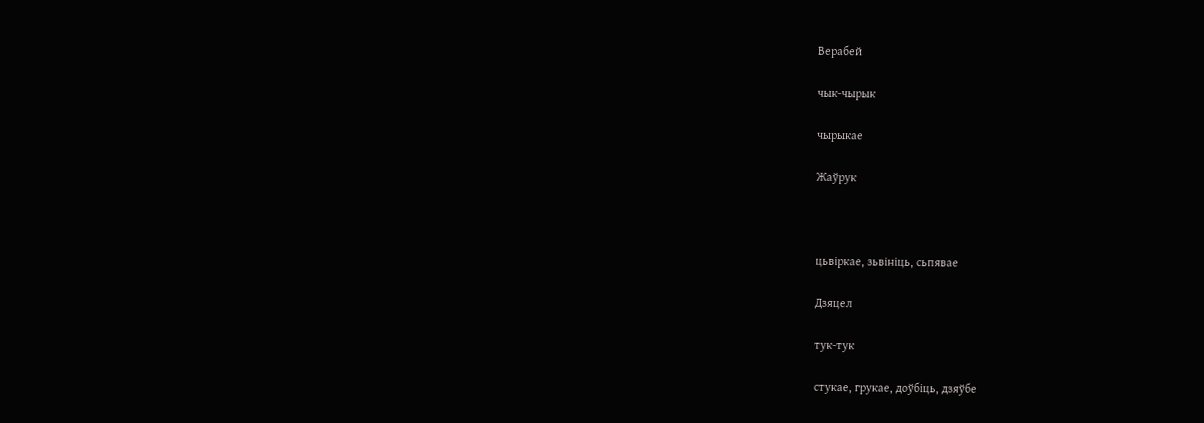Верабей

чык-чырык

чырыкае

Жаўрук



цьвіркае, зьвініць, сьпявае

Дзяцел

тук-тук

стукае, грукае, доўбіць, дзяўбе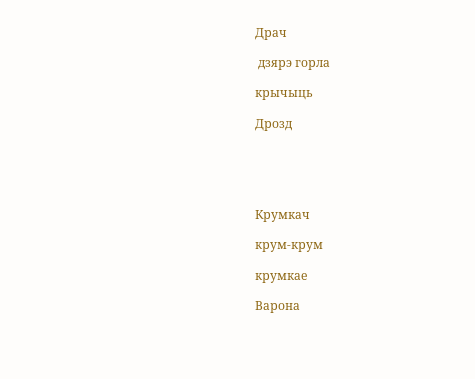Драч

 дзярэ горла

крычыць

Дрозд





Крумкач

крум-крум

крумкае

Варона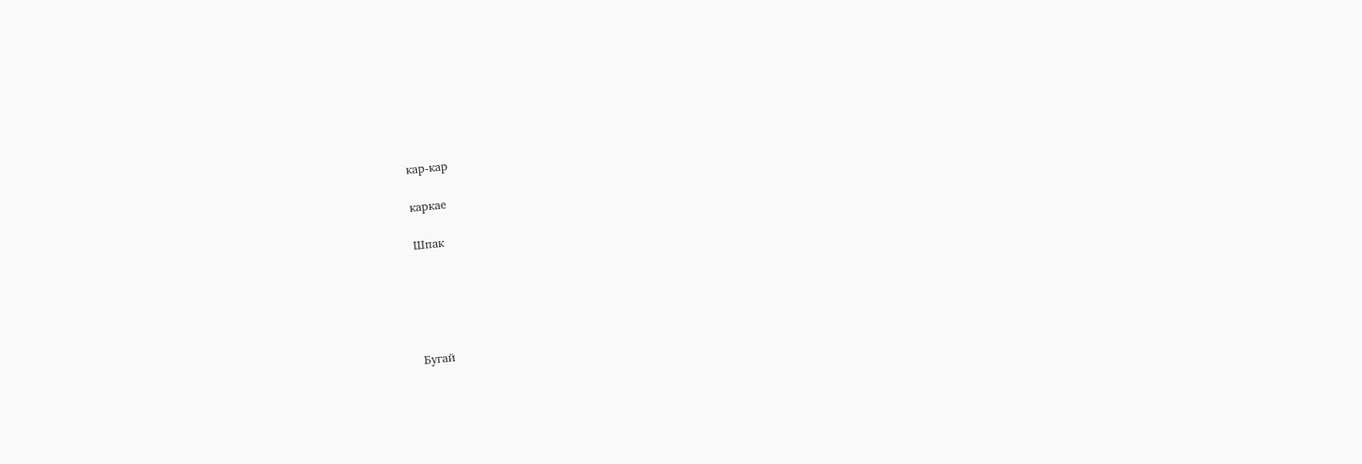кар-кар

каркае

Шпак





Бугай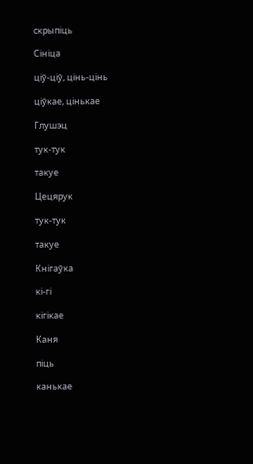скрыпіць

Сініца

ціў-ціў, цінь-цінь

ціўкае, цінькае

Глушэц

тук-тук

такуе

Цецярук

тук-тук

такуе

Кнігаўка

кі-гі

кігікае

Каня

піць

канькае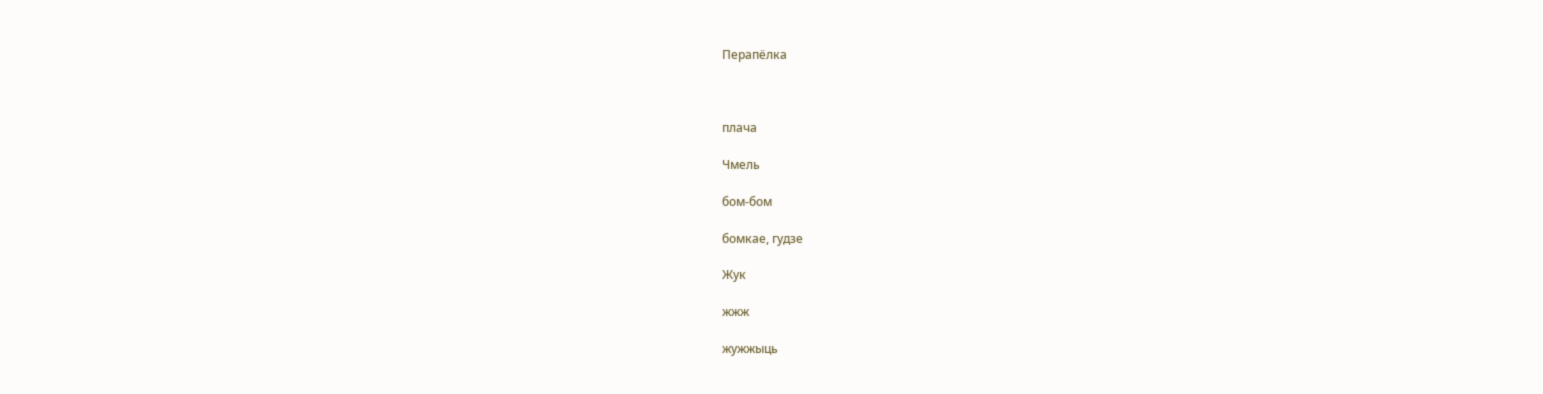Перапёлка



плача

Чмель

бом-бом

бомкае, гудзе

Жук

жжж

жужжыць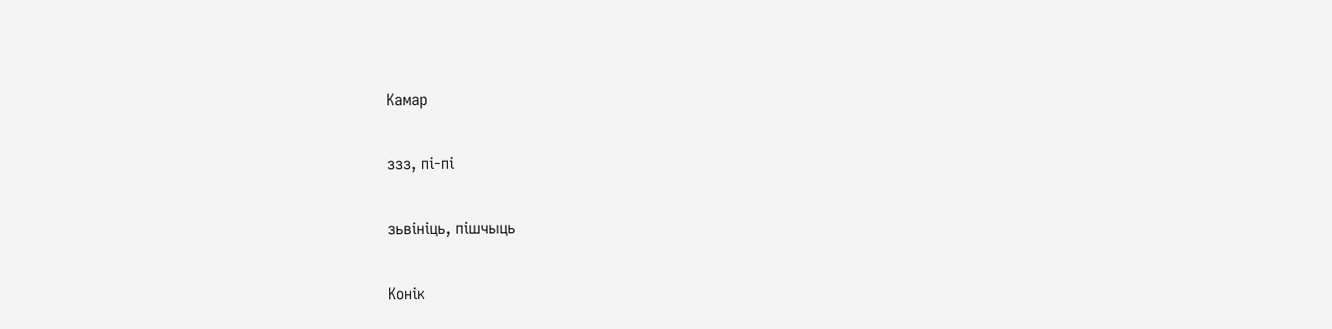Камар

ззз, пі-пі

зьвініць, пішчыць

Конік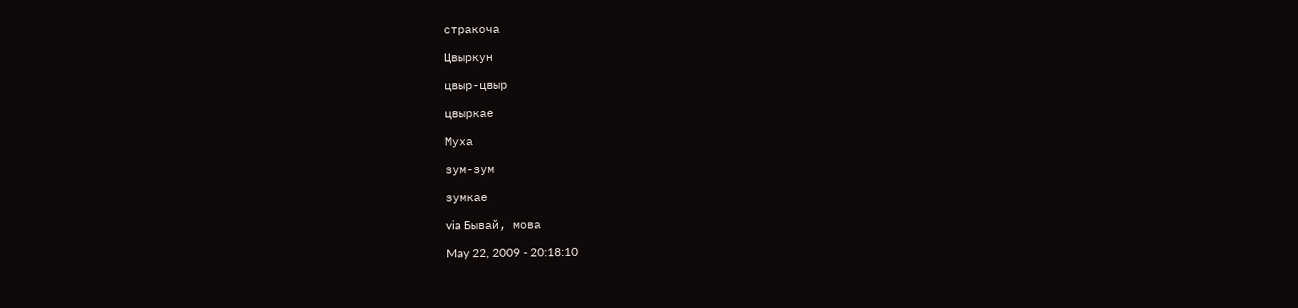стракоча

Цвыркун

цвыр-цвыр

цвыркае

Муха

зум-зум

зумкае

via Бывай, мова

May 22, 2009 - 20:18:10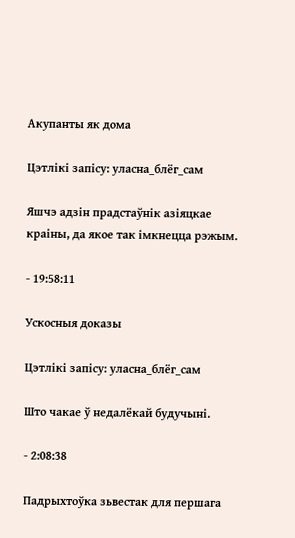Акупанты як дома

Цэтлікі запісу: уласна_блёг_сам

Яшчэ адзін прадстаўнік азіяцкае краіны, да якое так імкнецца рэжым.

- 19:58:11

Ускосныя доказы

Цэтлікі запісу: уласна_блёг_сам

Што чакае ў недалёкай будучыні.

- 2:08:38

Падрыхтоўка зьвестак для першага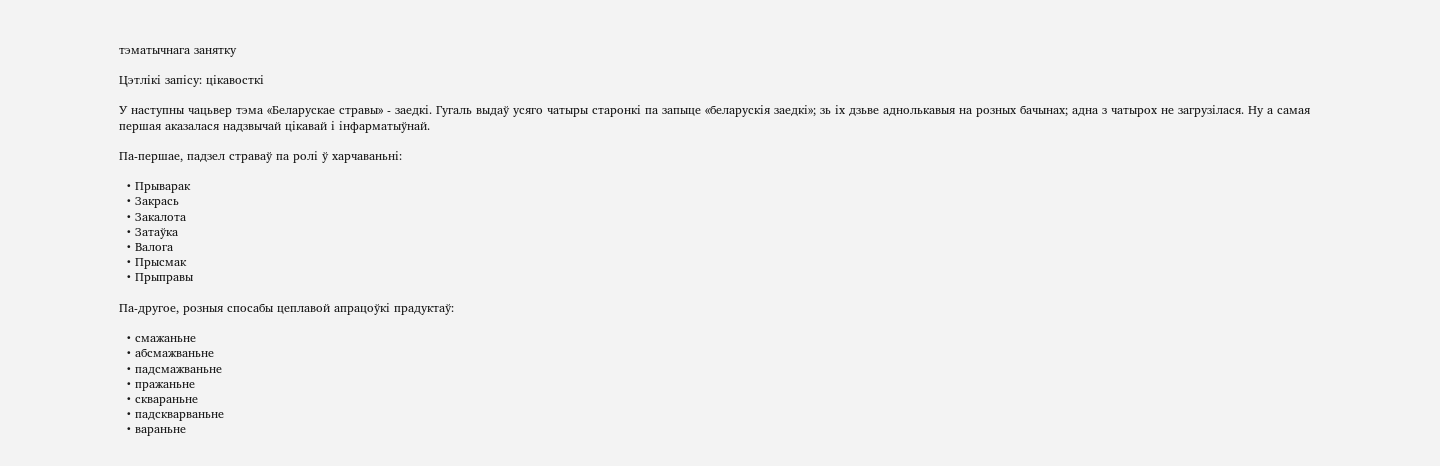тэматычнага занятку

Цэтлікі запісу: цікавосткі

У наступны чацьвер тэма «Беларускае стравы» - заедкі. Гугаль выдаў усяго чатыры старонкі па запыце «беларускія заедкі»; зь іх дзьве аднолькавыя на розных бачынах; адна з чатырох не загрузілася. Ну а самая першая аказалася надзвычай цікавай і інфарматыўнай.

Па-першае, падзел страваў па ролі ў харчаваньні:

  • Прыварак
  • Закрась
  • Закалота
  • Затаўка
  • Валога
  • Прысмак
  • Прыправы

Па-другое, розныя спосабы цеплавой апрацоўкі прадуктаў:

  • смажаньне
  • абсмажваньне
  • падсмажваньне
  • пражаньне
  • сквараньне
  • падскварваньне
  • вараньне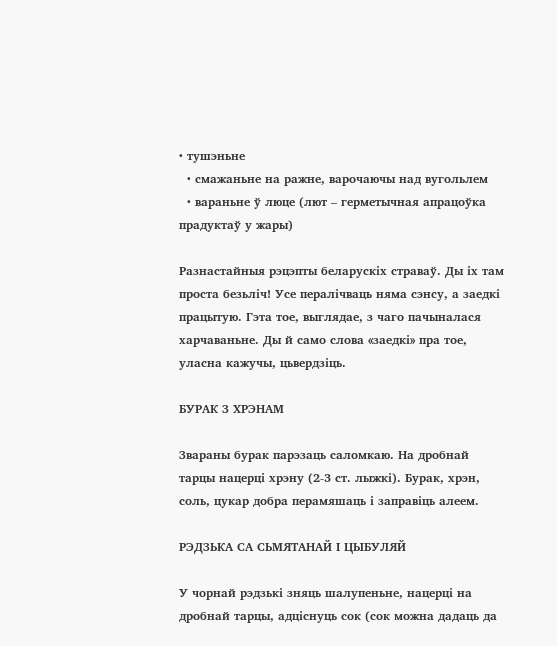• тушэньне
  • смажаньне на ражне, варочаючы над вугольлем
  • вараньне ў люце (лют – герметычная апрацоўка прадуктаў у жары)

Разнастайныя рэцэпты беларускіх страваў. Ды іх там проста безьліч! Усе пералічваць няма сэнсу, а заедкі працытую. Гэта тое, выглядае, з чаго пачыналася харчаваньне. Ды й само слова «заедкі» пра тое, уласна кажучы, цьвердзіць.

БУРАК З ХРЭНАМ

Звараны бурак парэзаць саломкаю. На дробнай тарцы нацерці хрэну (2-3 ст. лыжкі). Бурак, хрэн, соль, цукар добра перамяшаць і заправіць алеем.

РЭДЗЬКА СА СЬМЯТАНАЙ І ЦЫБУЛЯЙ

У чорнай рэдзькі зняць шалупеньне, нацерці на дробнай тарцы, адціснуць сок (сок можна дадаць да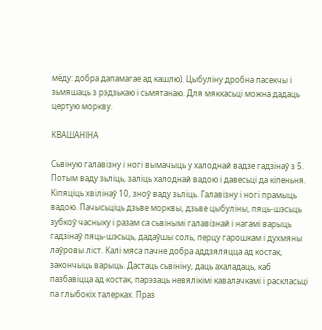мёду: добра дапамагае ад кашлю). Цыбуліну дробна пасекчы і зьмяшаць з рэдзькаю і сьмятанаю. Для мяккасьці можна дадаць цертую моркву.

КВАШАНІНА

Сьвіную галавізну і ногі вымачыць у халоднай вадзе гадзінаў з 5. Потым ваду зьліць, заліць халоднай вадою і давесьці да кіпеньня. Кіпяціць хвілінаў 10, зноў ваду зьліць. Галавізну і ногі прамыць вадою. Пачысьціць дзьве морквы, дзьве цыбуліны, пяць-шэсьць зубкоў часныку і разам са сьвінымі галавізнай і нагамі варыць гадзінаў пяць-шэсьць, дадаўшы соль, перцу гарошкам і духмяны лаўровы ліст. Калі мяса пачне добра аддзяляцца ад костак, закончыць варыць. Дастаць сьвініну, даць ахаладаць, каб пазбавіцца ад костак, парэзаць невялікімі кавалачкамі і раскласьці па глыбокіх талерках. Праз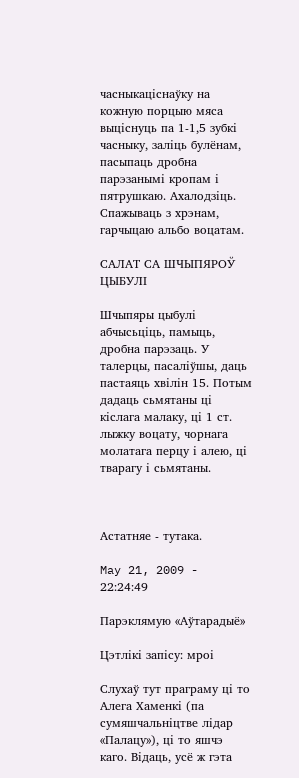часныкаціснаўку на кожную порцыю мяса выціснуць па 1-1,5 зубкі часныку, заліць булёнам, пасыпаць дробна парэзанымі кропам і пятрушкаю. Ахалодзіць. Спажываць з хрэнам, гарчыцаю альбо воцатам.

САЛАТ СА ШЧЫПЯРОЎ ЦЫБУЛІ

Шчыпяры цыбулі абчысьціць, памыць, дробна парэзаць. У талерцы, пасаліўшы, даць пастаяць хвілін 15. Потым дадаць сьмятаны ці кіслага малаку, ці 1 ст. лыжку воцату, чорнага молатага перцу і алею, ці тварагу і сьмятаны.



Астатняе - тутака.

May 21, 2009 - 22:24:49

Парэклямую «Аўтарадыё»

Цэтлікі запісу: мроі

Слухаў тут праграму ці то Алега Хаменкі (па сумяшчальніцтве лідар «Палацу»), ці то яшчэ каго. Відаць, усё ж гэта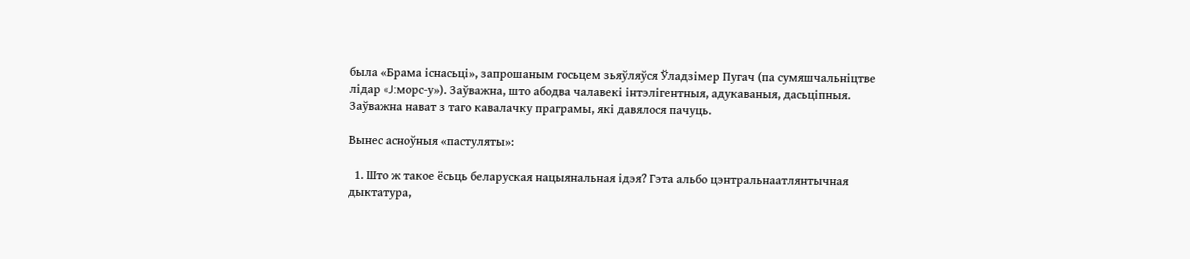была «Брама існасьці», запрошаным госьцем зьяўляўся Ўладзімер Пугач (па сумяшчальніцтве лідар «J:морс-у»). Заўважна, што абодва чалавекі інтэлігентныя, адукаваныя, дасьціпныя. Заўважна нават з таго кавалачку праграмы, які давялося пачуць.

Вынес асноўныя «пастуляты»:

  1. Што ж такое ёсьць беларуская нацыянальная ідэя? Гэта альбо цэнтральнаатлянтычная дыктатура,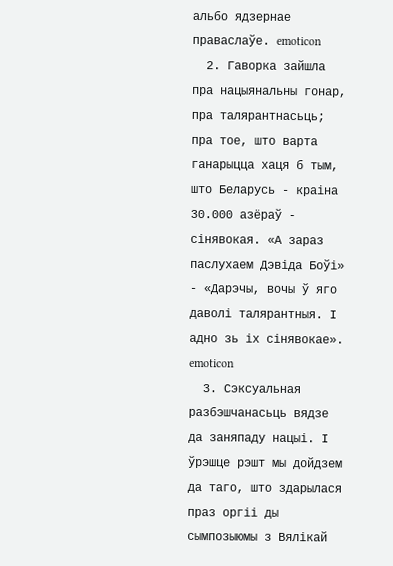альбо ядзернае праваслаўе. emoticon
  2. Гаворка зайшла пра нацыянальны гонар, пра талярантнасьць; пра тое, што варта ганарыцца хаця б тым, што Беларусь - краіна 30.000 азёраў - сінявокая. «А зараз паслухаем Дэвіда Боўі» - «Дарэчы, вочы ў яго даволі талярантныя. І адно зь іх сінявокае». emoticon
  3. Сэксуальная разбэшчанасьць вядзе да заняпаду нацыі. І ўрэшце рэшт мы дойдзем да таго, што здарылася праз оргіі ды сымпозыюмы з Вялікай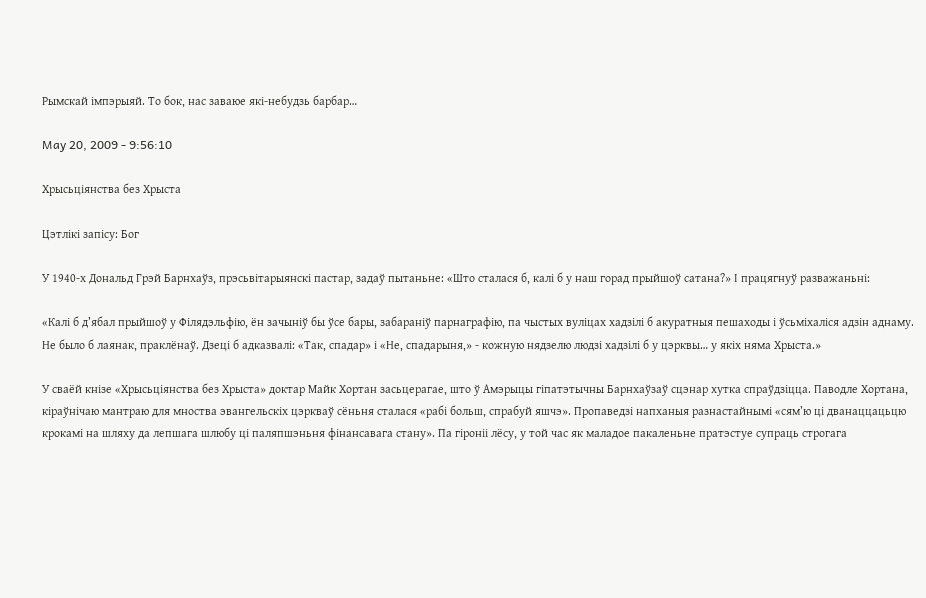Рымскай імпэрыяй. То бок, нас заваюе які-небудзь барбар…

May 20, 2009 - 9:56:10

Хрысьціянства без Хрыста

Цэтлікі запісу: Бог

У 1940-х Дональд Грэй Барнхаўз, прэсьвітарыянскі пастар, задаў пытаньне: «Што сталася б, калі б у наш горад прыйшоў сатана?» І працягнуў разважаньні:

«Калі б д’ябал прыйшоў у Філядэльфію, ён зачыніў бы ўсе бары, забараніў парнаграфію, па чыстых вуліцах хадзілі б акуратныя пешаходы і ўсьміхаліся адзін аднаму. Не было б лаянак, праклёнаў. Дзеці б адказвалі: «Так, спадар» і «Не, спадарыня,» - кожную нядзелю людзі хадзілі б у цэрквы… у якіх няма Хрыста.»

У сваёй кнізе «Хрысьціянства без Хрыста» доктар Майк Хортан засьцерагае, што ў Амэрыцы гіпатэтычны Барнхаўзаў сцэнар хутка спраўдзіцца. Паводле Хортана, кіраўнічаю мантраю для мноства эвангельскіх цэркваў сёньня сталася «рабі больш, спрабуй яшчэ». Пропаведзі напханыя разнастайнымі «сям’ю ці дванаццацьцю крокамі на шляху да лепшага шлюбу ці паляпшэньня фінансавага стану». Па гіроніі лёсу, у той час як маладое пакаленьне пратэстуе супраць строгага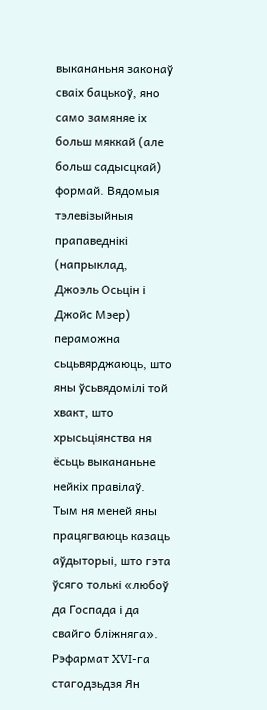выкананьня законаў сваіх бацькоў, яно само замяняе іх больш мяккай (але больш садысцкай) формай. Вядомыя тэлевізыйныя прапаведнікі (напрыклад, Джоэль Осьцін і Джойс Мэер) пераможна сьцьвярджаюць, што яны ўсьвядомілі той хвакт, што хрысьціянства ня ёсьць выкананьне нейкіх правілаў. Тым ня меней яны працягваюць казаць аўдыторыі, што гэта ўсяго толькі «любоў да Госпада і да свайго бліжняга». Рэфармат XVI-га стагодзьдзя Ян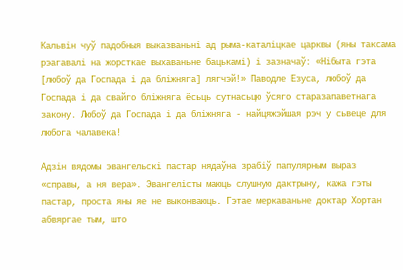Кальвін чуў падобныя выказваньні ад рыма-каталіцкае царквы (яны таксама рэагавалі на жорсткае выхаваньне бацькамі) і зазначаў: «Нібыта гэта [любоў да Госпада і да бліжняга] лягчэй!» Паводле Езуса, любоў да Госпада і да свайго бліжняга ёсьць сутнасьцю ўсяго старазапаветнага закону. Любоў да Госпада і да бліжняга - найцяжэйшая рэч у сьвеце для любога чалавека!

Адзін вядомы эвангельскі пастар нядаўна зрабіў папулярным выраз «справы, а ня вера». Эвангелісты маюць слушную дактрыну, кажа гэты пастар, проста яны яе не выконваюць. Гэтае меркаваньне доктар Хортан абвяргае тым, што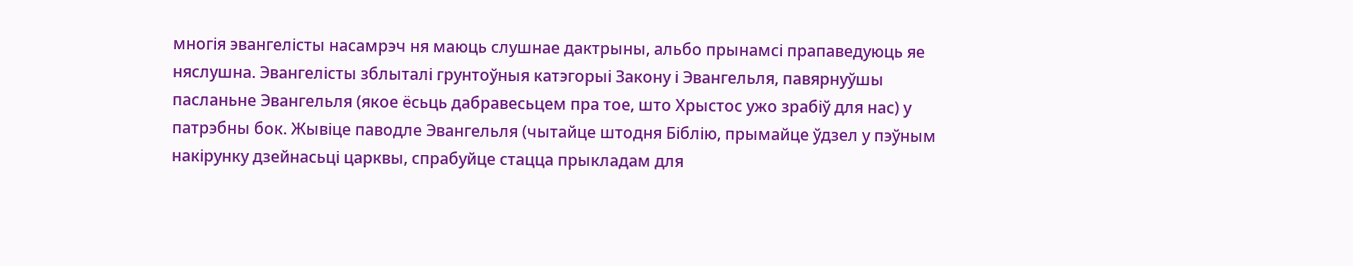многія эвангелісты насамрэч ня маюць слушнае дактрыны, альбо прынамсі прапаведуюць яе няслушна. Эвангелісты зблыталі грунтоўныя катэгорыі Закону і Эвангельля, павярнуўшы пасланьне Эвангельля (якое ёсьць дабравесьцем пра тое, што Хрыстос ужо зрабіў для нас) у патрэбны бок. Жывіце паводле Эвангельля (чытайце штодня Біблію, прымайце ўдзел у пэўным накірунку дзейнасьці царквы, спрабуйце стацца прыкладам для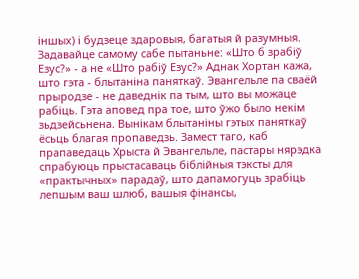іншых) і будзеце здаровыя, багатыя й разумныя. Задавайце самому сабе пытаньне: «Што б зрабіў Езус?» - а не «Што рабіў Езус?» Аднак Хортан кажа, што гэта - блытаніна паняткаў. Эвангельле па сваёй прыродзе - не даведнік па тым, што вы можаце рабіць. Гэта аповед пра тое, што ўжо было некім зьдзейсьнена. Вынікам блытаніны гэтых паняткаў ёсьць благая пропаведзь. Замест таго, каб прапаведаць Хрыста й Эвангельле, пастары нярэдка спрабуюць прыстасаваць біблійныя тэксты для «практычных» парадаў, што дапамогуць зрабіць лепшым ваш шлюб, вашыя фінансы,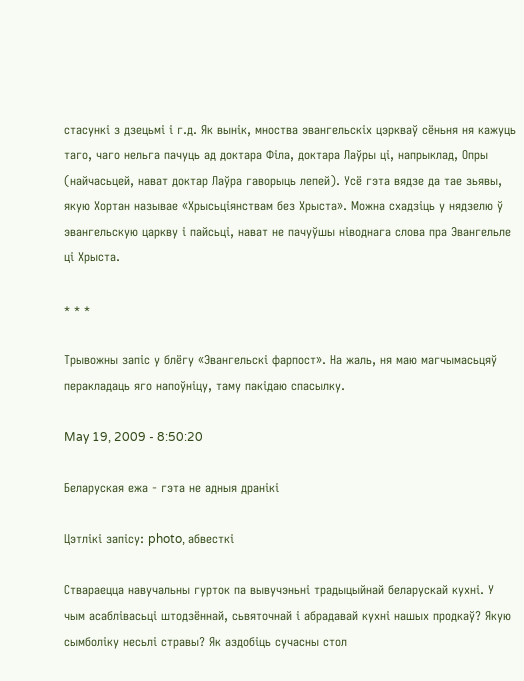стасункі з дзецьмі і г.д. Як вынік, мноства эвангельскіх цэркваў сёньня ня кажуць таго, чаго нельга пачуць ад доктара Філа, доктара Лаўры ці, напрыклад, Опры (найчасьцей, нават доктар Лаўра гаворыць лепей). Усё гэта вядзе да тае зьявы, якую Хортан называе «Хрысьціянствам без Хрыста». Можна схадзіць у нядзелю ў эвангельскую царкву і пайсьці, нават не пачуўшы ніводнага слова пра Эвангельле ці Хрыста.

* * *

Трывожны запіс у блёгу «Эвангельскі фарпост». На жаль, ня маю магчымасьцяў перакладаць яго напоўніцу, таму пакідаю спасылку.

May 19, 2009 - 8:50:20

Беларуская ежа - гэта не адныя дранікі

Цэтлікі запісу: photo, абвесткі

Ствараецца навучальны гурток па вывучэньні традыцыйнай беларускай кухні. У чым асаблівасьці штодзённай, сьвяточнай і абрадавай кухні нашых продкаў? Якую сымболіку несьлі стравы? Як аздобіць сучасны стол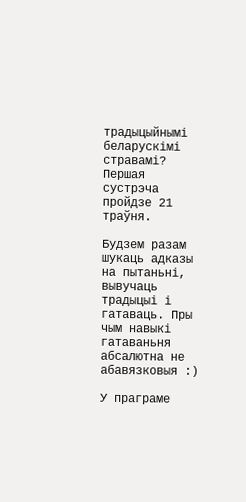традыцыйнымі беларускімі стравамі? Першая сустрэча пройдзе 21 траўня.

Будзем разам шукаць адказы на пытаньні, вывучаць традыцыі і гатаваць. Пры чым навыкі гатаваньня абсалютна не абавязковыя :)

У праграме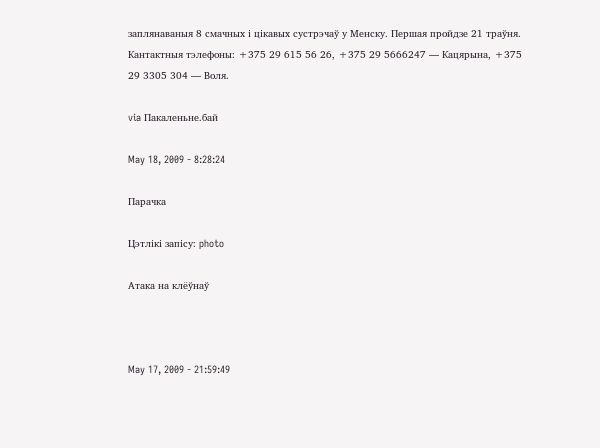заплянаваныя 8 смачных і цікавых сустрэчаў у Менску. Першая пройдзе 21 траўня. Кантактныя тэлефоны: +375 29 615 56 26, +375 29 5666247 — Кацярына, +375 29 3305 304 — Воля.

via Пакаленьне.бай

May 18, 2009 - 8:28:24

Парачка

Цэтлікі запісу: photo

Атака на клёўнаў



May 17, 2009 - 21:59:49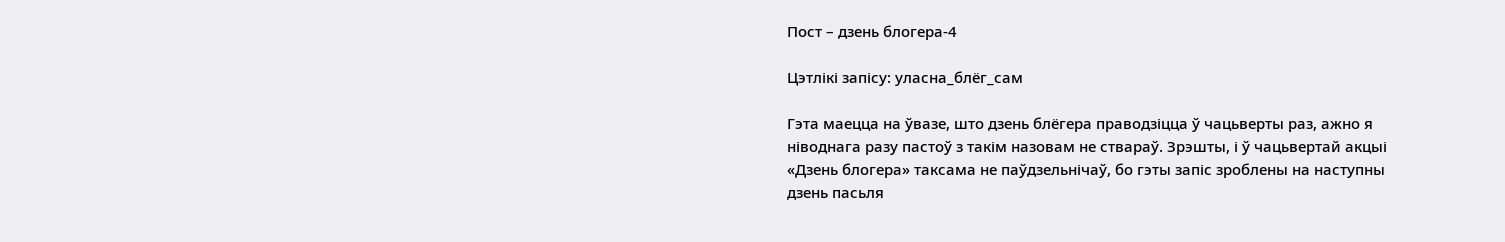Пост – дзень блогера-4

Цэтлікі запісу: уласна_блёг_сам

Гэта маецца на ўвазе, што дзень блёгера праводзіцца ў чацьверты раз, ажно я ніводнага разу пастоў з такім назовам не ствараў. Зрэшты, і ў чацьвертай акцыі «Дзень блогера» таксама не паўдзельнічаў, бо гэты запіс зроблены на наступны дзень пасьля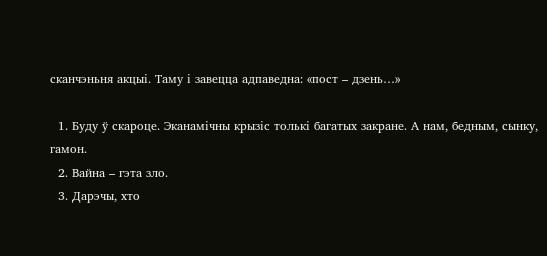сканчэньня акцыі. Таму і завецца адпаведна: «пост – дзень…»

  1. Буду ў скароце. Эканамічны крызіс толькі багатых закране. А нам, бедным, сынку, гамон.
  2. Вайна – гэта зло.
  3. Дарэчы, хто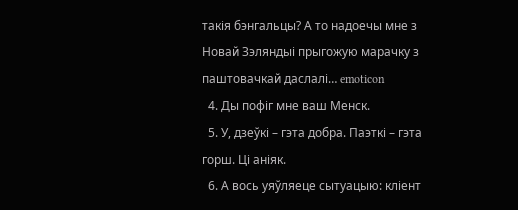такія бэнгальцы? А то надоечы мне з Новай Зэляндыі прыгожую марачку з паштовачкай даслалі… emoticon
  4. Ды пофіг мне ваш Менск.
  5. У, дзеўкі – гэта добра. Паэткі – гэта горш. Ці аніяк.
  6. А вось уяўляеце сытуацыю: кліент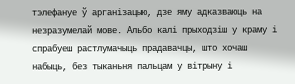тэлефануе ў арганізацыю, дзе яму адказваюць на незразумелай мове. Альбо калі прыходзіш у краму і спрабуеш растлумачыць прадавачцы, што хочаш набыць, без тыканьня пальцам у вітрыну і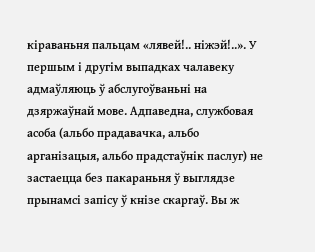кіраваньня пальцам «лявей!.. ніжэй!..». У першым і другім выпадках чалавеку адмаўляюць ў абслугоўваньні на дзяржаўнай мове. Адпаведна, службовая асоба (альбо прадавачка, альбо арганізацыя, альбо прадстаўнік паслуг) не застаецца без пакараньня ў выглядзе прынамсі запісу ў кнізе скаргаў. Вы ж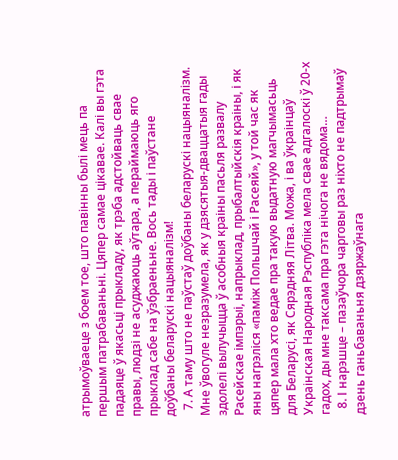атрымоўваеце з боем тое, што павінны былі мець па першым патрабаваньні. Цяпер самае цікавае. Калі вы гэта падаяце ў якасьці прыкладу, як трэба адстойваць свае правы, людзі не асуджаюць аўтара, а пераймаюць яго прыклад сабе на ўзбраеньне. Вось тады і паўстане доўбаны беларускі нацыяналізм!
  7. А таму што не паўстаў доўбаны беларускі нацыяналізм. Мне ўвогуле незразумела, як у дзясятыя-дваццатыя гады здолелі вылучыцца ў асобныя краіны пасьля развалу Расейскае імпэрыі, напрыклад, прыбалтыйскія краіны, і як яны нагрэліся «паміж Польшчай і Расеяй», у той час як цяпер мала хто ведае пра такую выдатную магчымасьць для Беларусі, як Сярэдняя Літва. Можа, і ва ўкраінцаў Украінская Народная Рэспубліка мела свае адгалоскі ў 20-х гадох, ды мне таксама пра гэта нічога не вядома…
  8. І нарэшце – пазаўчора чарговы раз ніхто не падтрымаў дзень ганьбаваньня дзяржаўнага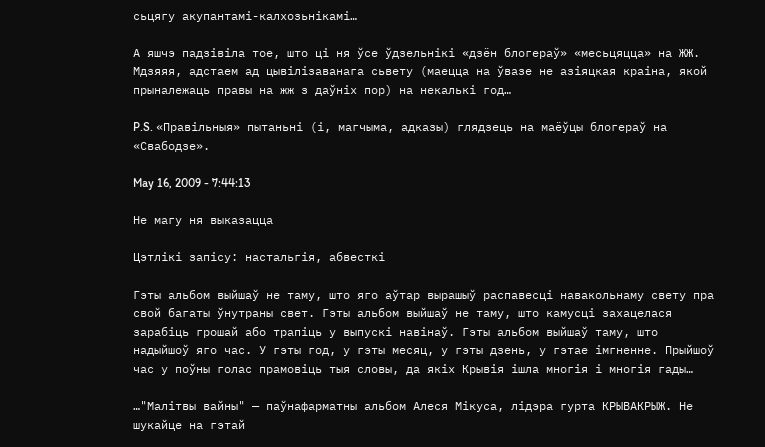сьцягу акупантамі-калхозьнікамі…

А яшчэ падзівіла тое, што ці ня ўсе ўдзельнікі «дзён блогераў» «месьцяцца» на ЖЖ. Мдзяяя, адстаем ад цывілізаванага сьвету (маецца на ўвазе не азіяцкая краіна, якой прыналежаць правы на жж з даўніх пор) на некалькі год…

P.S. «Правільныя» пытаньні (і, магчыма, адказы) глядзець на маёўцы блогераў на «Свабодзе».

May 16, 2009 - 7:44:13

Не магу ня выказацца

Цэтлікі запісу: настальгія, абвесткі

Гэты альбом выйшаў не таму, што яго аўтар вырашыў распавесці навакольнаму свету пра свой багаты ўнутраны свет. Гэты альбом выйшаў не таму, што камусці захацелася зарабіць грошай або трапіць у выпускі навінаў. Гэты альбом выйшаў таму, што надыйшоў яго час. У гэты год, у гэты месяц, у гэты дзень, у гэтае імгненне. Прыйшоў час у поўны голас прамовіць тыя словы, да якіх Крывія ішла многія і многія гады…

…"Малітвы вайны" — паўнафарматны альбом Алеся Мікуса, лідэра гурта КРЫВАКРЫЖ. Не шукайце на гэтай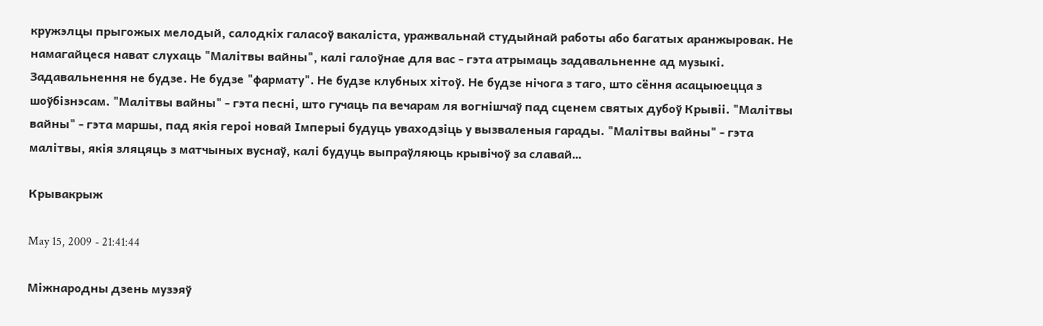кружэлцы прыгожых мелодый, салодкіх галасоў вакаліста, уражвальнай студыйнай работы або багатых аранжыровак. Не намагайцеся нават слухаць "Малітвы вайны", калі галоўнае для вас - гэта атрымаць задавальненне ад музыкі. Задавальнення не будзе. Не будзе "фармату". Не будзе клубных хітоў. Не будзе нічога з таго, што сёння асацыюецца з шоўбізнэсам. "Малітвы вайны" - гэта песні, што гучаць па вечарам ля вогнішчаў пад сценем святых дубоў Крывіі. "Малітвы вайны" - гэта маршы, пад якія героі новай Імперыі будуць уваходзіць у вызваленыя гарады. "Малітвы вайны" - гэта малітвы, якія зляцяць з матчыных вуснаў, калі будуць выпраўляюць крывічоў за славай…

Крывакрыж

May 15, 2009 - 21:41:44

Міжнародны дзень музэяў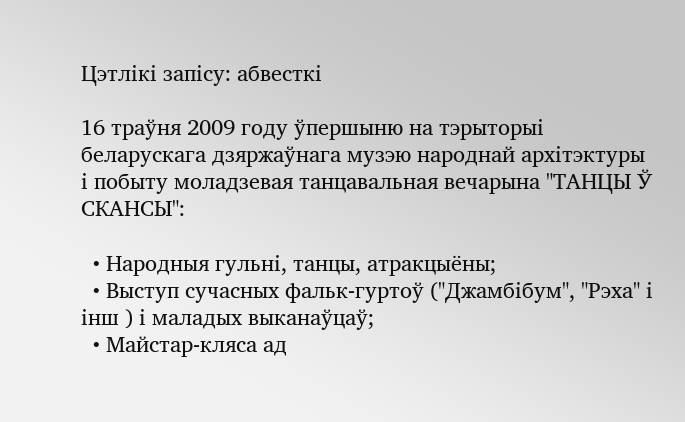Цэтлікі запісу: абвесткі

16 траўня 2009 году ўпершыню на тэрыторыі беларускага дзяржаўнага музэю народнай архітэктуры і побыту моладзевая танцавальная вечарына "ТАНЦЫ Ў СКАНСЫ":

  • Народныя гульні, танцы, атракцыёны;
  • Выступ сучасных фальк-гуртоў ("Джамбібум", "Рэха" і інш ) і маладых выканаўцаў;
  • Майстар-кляса ад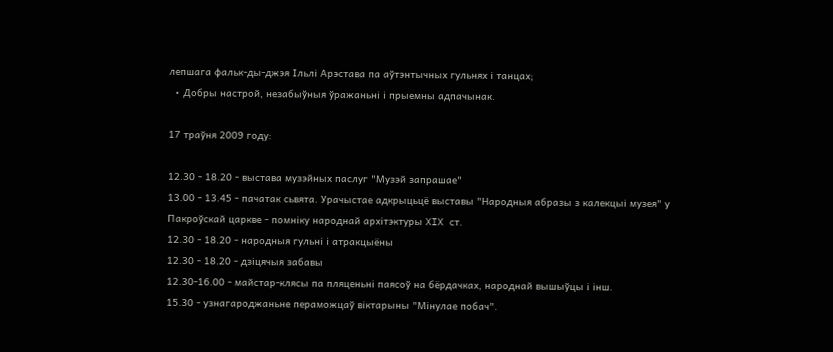лепшага фальк-ды-джэя Ільлі Арэстава па аўтэнтычных гульнях і танцах;
  • Добры настрой, незабыўныя ўражаньні і прыемны адпачынак.

17 траўня 2009 году:

12.30 - 18.20 - выстава музэйных паслуг "Музэй запрашае"
13.00 - 13.45 - пачатак сьвята. Урачыстае адкрыцьцё выставы "Народныя абразы з калекцыі музея" у Пакроўскай царкве - помніку народнай архітэктуры XIX ст.
12.30 - 18.20 - народныя гульні і атракцыёны
12.30 - 18.20 - дзіцячыя забавы
12.30-16.00 - майстар-клясы па пляценьні паясоў на бёрдачках, народнай вышыўцы і інш.
15.30 - узнагароджаньне пераможцаў віктарыны "Мінулае побач".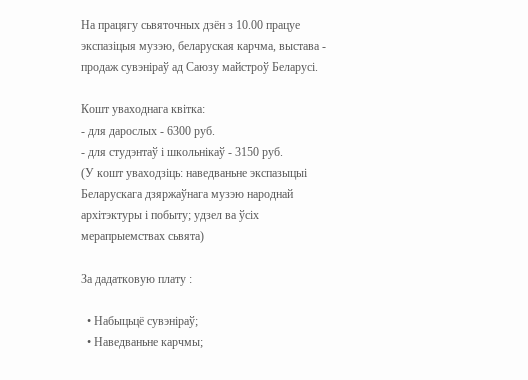На працягу сьвяточных дзён з 10.00 працуе экспазіцыя музэю, беларуская карчма, выстава - продаж сувэніраў ад Саюзу майстроў Беларусі.

Кошт уваходнага квітка:
- для дарослых - 6300 руб.
- для студэнтаў і школьнікаў - 3150 руб.
(У кошт уваходзіць: наведваньне экспазыцыі Беларускага дзяржаўнага музэю народнай архітэктуры і побыту; удзел ва ўсіх мерапрыемствах сьвята)

За дадатковую плату :

  • Набыцьцё сувэніраў;
  • Наведваньне карчмы;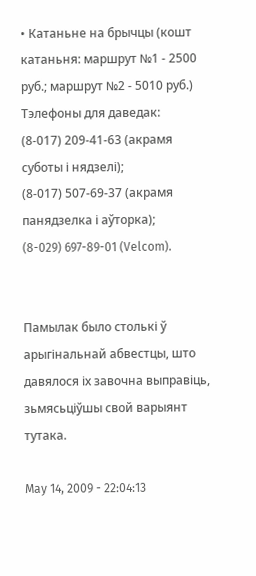• Катаньне на брычцы (кошт катаньня: маршрут №1 - 2500 руб.; маршрут №2 - 5010 руб.)
Тэлефоны для даведак:
(8-017) 209-41-63 (акрамя суботы і нядзелі);
(8-017) 507-69-37 (акрамя панядзелка і аўторка);
(8-029) 697-89-01 (Velcom).


Памылак было столькі ў арыгінальнай абвестцы, што давялося іх завочна выправіць, зьмясьціўшы свой варыянт тутака.

May 14, 2009 - 22:04:13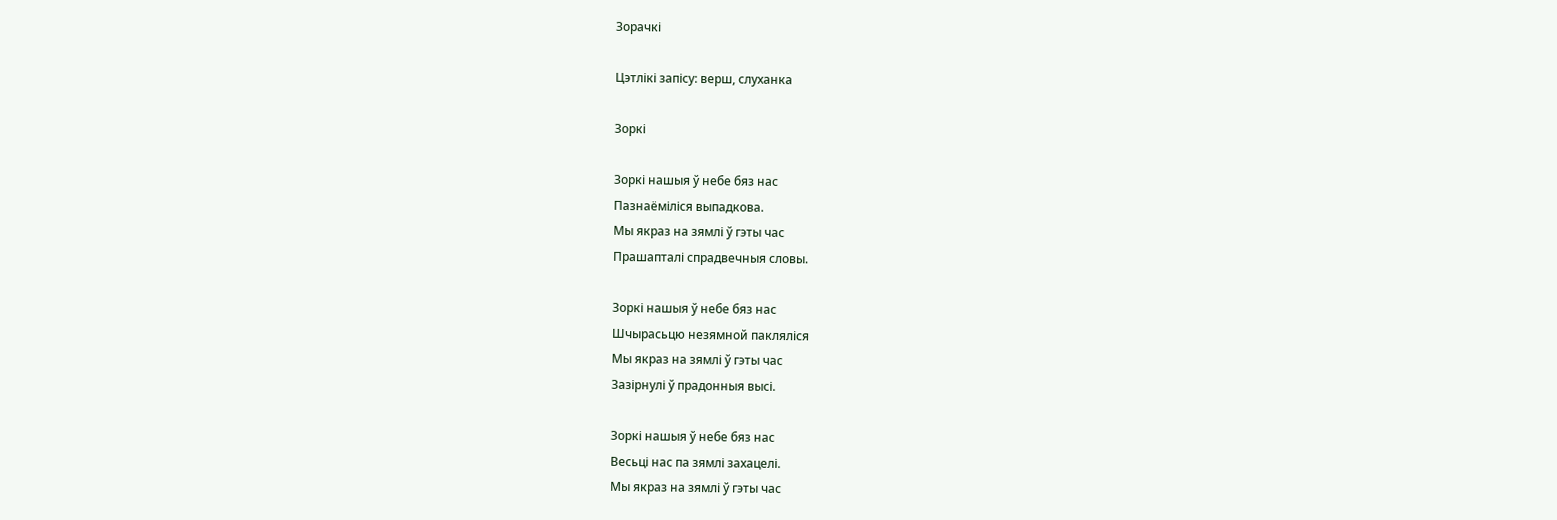Зорачкі

Цэтлікі запісу: верш, слуханка

Зоркі

Зоркі нашыя ў небе бяз нас
Пазнаёміліся выпадкова.
Мы якраз на зямлі ў гэты час
Прашапталі спрадвечныя словы.

Зоркі нашыя ў небе бяз нас
Шчырасьцю незямной пакляліся
Мы якраз на зямлі ў гэты час
Зазірнулі ў прадонныя высі.

Зоркі нашыя ў небе бяз нас
Весьці нас па зямлі захацелі.
Мы якраз на зямлі ў гэты час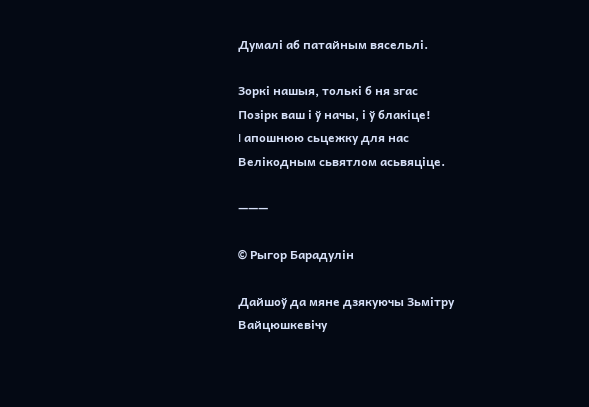Думалі аб патайным вясельлі.

Зоркі нашыя, толькі б ня згас
Позірк ваш і ў начы, і ў блакіце!
I апошнюю сьцежку для нас
Велікодным сьвятлом асьвяціце.

———

© Рыгор Барадулін

Дайшоў да мяне дзякуючы Зьмітру Вайцюшкевічу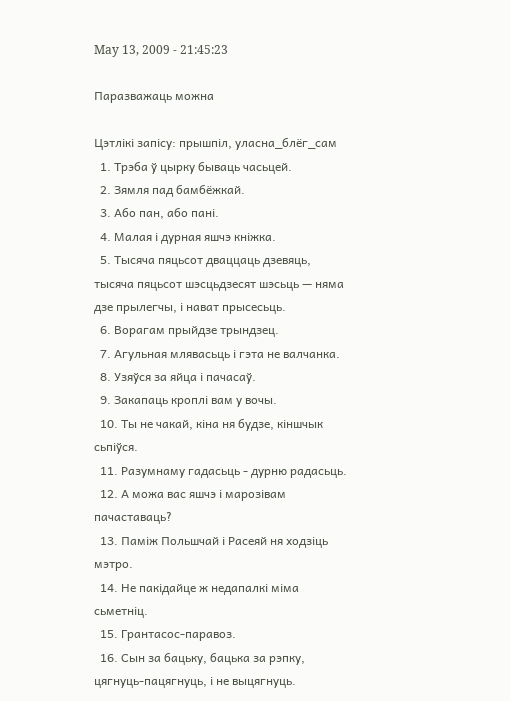May 13, 2009 - 21:45:23

Паразважаць можна

Цэтлікі запісу: прышпіл, уласна_блёг_сам
  1. Трэба ў цырку бываць часьцей.
  2. Зямля пад бамбёжкай.
  3. Або пан, або пані.
  4. Малая і дурная яшчэ кніжка.
  5. Тысяча пяцьсот дваццаць дзевяць, тысяча пяцьсот шэсцьдзесят шэсьць — няма дзе прылегчы, і нават прысесьць.
  6. Ворагам прыйдзе трындзец.
  7. Агульная млявасьць і гэта не валчанка.
  8. Узяўся за яйца і пачасаў.
  9. Закапаць кроплі вам у вочы.
  10. Ты не чакай, кіна ня будзе, кіншчык сьпіўся.
  11. Разумнаму гадасьць - дурню радасьць.
  12. А можа вас яшчэ і марозівам пачаставаць?
  13. Паміж Польшчай і Расеяй ня ходзіць мэтро.
  14. Не пакідайце ж недапалкі міма сьметніц.
  15. Грантасос-паравоз.
  16. Сын за бацьку, бацька за рэпку, цягнуць-пацягнуць, і не выцягнуць.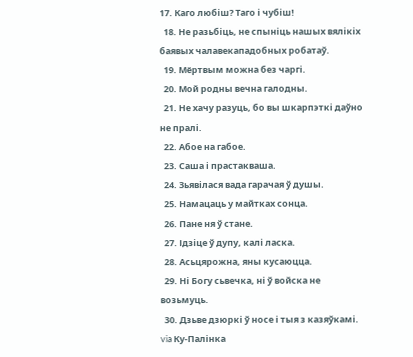17. Каго любіш? Таго і чубіш!
  18. Не разьбіць, не спыніць нашых вялікіх баявых чалавекападобных робатаў.
  19. Мёртвым можна без чаргі.
  20. Мой родны вечна галодны.
  21. Не хачу разуць, бо вы шкарпэткі даўно не пралі.
  22. Абое на габое.
  23. Саша і прастакваша.
  24. Зьявілася вада гарачая ў душы.
  25. Намацаць у майтках сонца.
  26. Пане ня ў стане.
  27. Ідзіце ў дупу, калі ласка.
  28. Асьцярожна, яны кусаюцца.
  29. Ні Богу сьвечка, ні ў войска не возьмуць.
  30. Дзьве дзюркі ў носе і тыя з казяўкамі.
via Ку-Палінка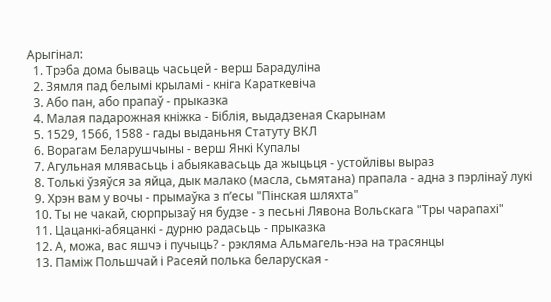Арыгінал:
  1. Трэба дома бываць часьцей - верш Барадуліна
  2. Зямля пад белымі крыламі - кніга Караткевіча
  3. Або пан, або прапаў - прыказка
  4. Малая падарожная кніжка - Біблія, выдадзеная Скарынам
  5. 1529, 1566, 1588 - гады выданьня Статуту ВКЛ
  6. Ворагам Беларушчыны - верш Янкі Купалы
  7. Агульная млявасьць і абыякавасьць да жыцьця - устойлівы выраз
  8. Толькі ўзяўся за яйца, дык малако (масла, сьмятана) прапала - адна з пэрлінаў лукі
  9. Хрэн вам у вочы - прымаўка з п’есы "Пінская шляхта"
  10. Ты не чакай, сюрпрызаў ня будзе - з песьні Лявона Вольскага "Тры чарапахі"
  11. Цацанкі-абяцанкі - дурню радасьць - прыказка
  12. А, можа, вас яшчэ і пучыць? - рэкляма Альмагель-нэа на трасянцы
  13. Паміж Польшчай і Расеяй полька беларуская -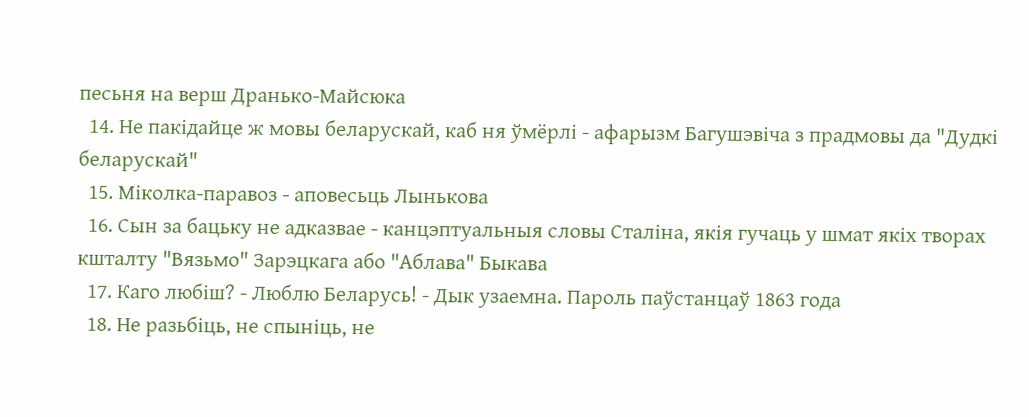песьня на верш Дранько-Майсюка
  14. Не пакідайце ж мовы беларускай, каб ня ўмёрлі - афарызм Багушэвіча з прадмовы да "Дудкі беларускай"
  15. Міколка-паравоз - аповесьць Лынькова
  16. Сын за бацьку не адказвае - канцэптуальныя словы Сталіна, якія гучаць у шмат якіх творах кшталту "Вязьмо" Зарэцкага або "Аблава" Быкава
  17. Каго любіш? - Люблю Беларусь! - Дык узаемна. Пароль паўстанцаў 1863 года
  18. Не разьбіць, не спыніць, не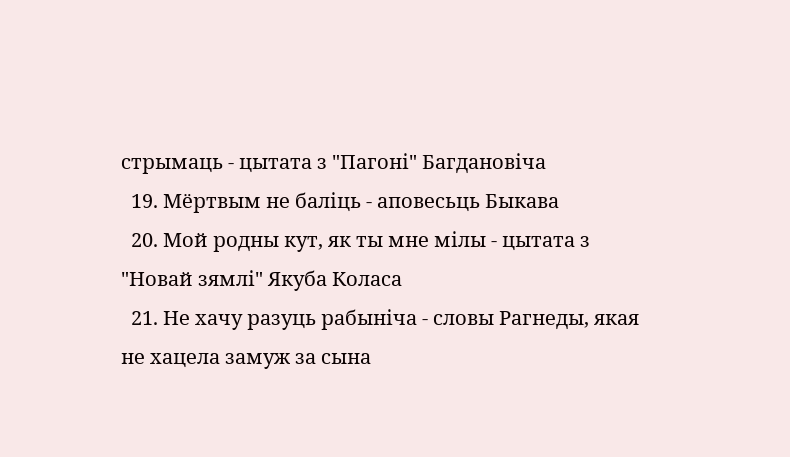стрымаць - цытата з "Пагоні" Багдановіча
  19. Мёртвым не баліць - аповесьць Быкава
  20. Мой родны кут, як ты мне мілы - цытата з "Новай зямлі" Якуба Коласа
  21. Не хачу разуць рабыніча - словы Рагнеды, якая не хацела замуж за сына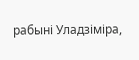рабыні Уладзіміра,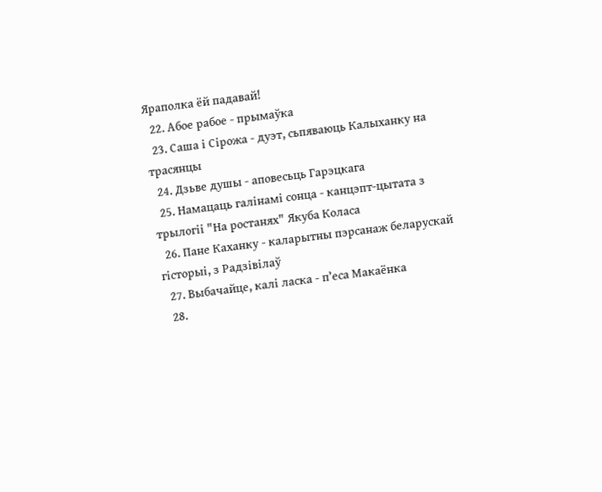Яраполка ёй падавай!
  22. Абое рабое - прымаўка
  23. Саша і Сірожа - дуэт, сьпяваюць Калыханку на трасянцы
  24. Дзьве душы - аповесьць Гарэцкага
  25. Намацаць галінамі сонца - канцэпт-цытата з трылогіі "На ростанях" Якуба Коласа
  26. Пане Каханку - каларытны пэрсанаж беларускай гісторыі, з Радзівілаў
  27. Выбачайце, калі ласка - п’еса Макаёнка
  28.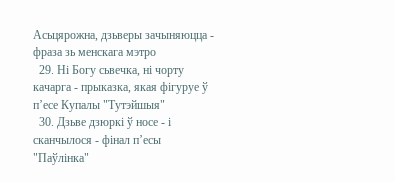Асьцярожна, дзьверы зачыняюцца - фраза зь менскага мэтро
  29. Ні Богу сьвечка, ні чорту качарга - прыказка, якая фігуруе ў п’есе Купалы "Тутэйшыя"
  30. Дзьве дзюркі ў носе - і сканчылося - фінал п’есы "Паўлінка"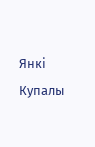Янкі Купалы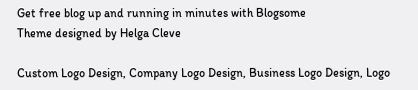Get free blog up and running in minutes with Blogsome
Theme designed by Helga Cleve

Custom Logo Design, Company Logo Design, Business Logo Design, Logo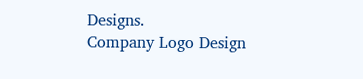Designs.
Company Logo Design